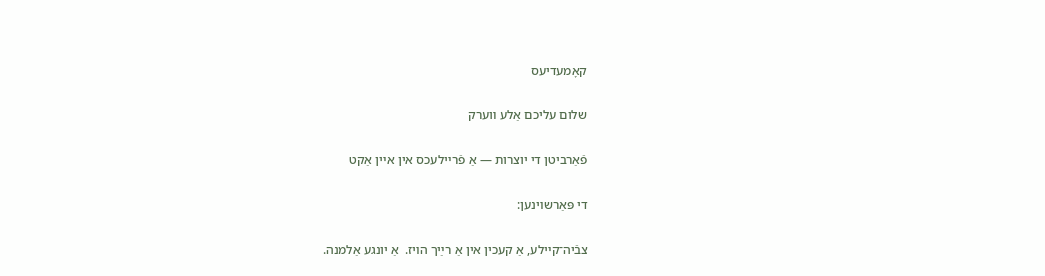קאָמעדיעס

שלום עליכם אַלע װערק

פֿאַרביטן די יוצרות ― אַ פֿרײלעכס אין אײן אַקט

די פּאַרשױנען:

צבֿיה־קײלע, אַ קעכין אין אַ רײַך הױז.  אַ יונגע אַלמנה.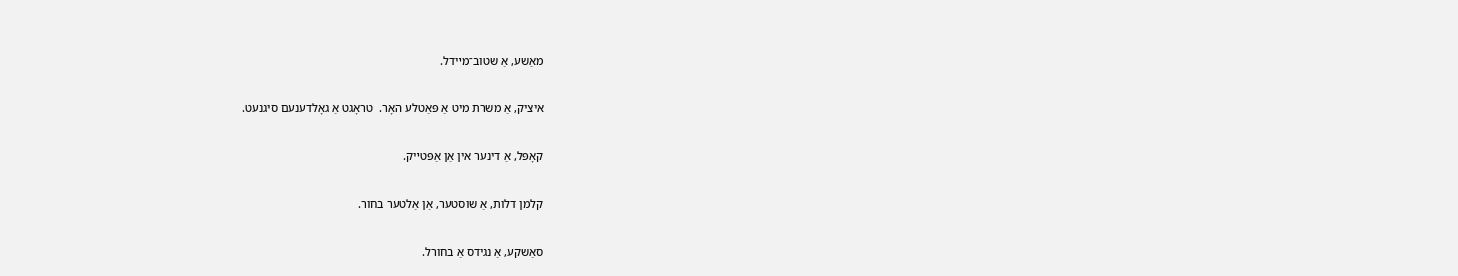מאַשע, אַ שטוב־מײדל.

איציק, אַ משרת מיט אַ פּאַטלע האָר.  טראָגט אַ גאָלדענעם סיגנעט.

קאָפּל, אַ דינער אין אַן אַפּטײק.

קלמן דלות, אַ שוסטער, אַן אַלטער בחור.

סאַשקע, אַ נגידס אַ בחורל.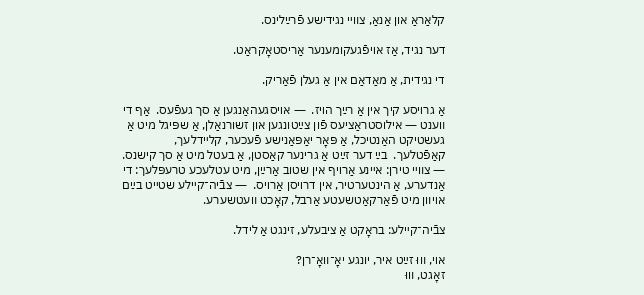קלאַראַ און אַנאַ, צװײ נגידישע פֿרײַלינס.

דער נגיד, אַז אױפֿגעקומענער אַריסטאָקראַט.

די נגידית, אַ מאַדאַם אין אַ געלן פֿאַריק.

אַ גרױסע קיך אין אַ רײַך הױז.  ― אױסגעהאַנגען אַ סך געפֿעס.  אַף די װענט ― אילוסטראַציעס פֿון צײַטונגען און זשורנאַלן, אַ שפּיגל מיט אַ געשטיקט האַנטיכל, אַ פּאָר יאַפּאַנישע פֿעכער, קלײדלעך, קאַפֿטלעך.  בײַ דער זײַט אַ גרינער קאַסטן, אַ בעטל מיט אַ סך קישנס.  ― צװײ טירן: אײנע אַרױף אין שטוב אַרײַן, מיט עטלעכע טרעפּלעך: די אַנדערע, אַ הינטערטיר, אין דרױסן אַרױס.  ― צבֿיה־קײלע שטײט בײַם אױװן מיט פֿאַרקאַטשעטע אַרבל, קאָכט װעטשערע.

צבֿיה־קײלע: בראָקט אַ ציבעלע, זינגט אַ לידל.

אױ, װוּ זײַט איר, יונגע יאָ־װאָ־רן?
זאָגט, װוּ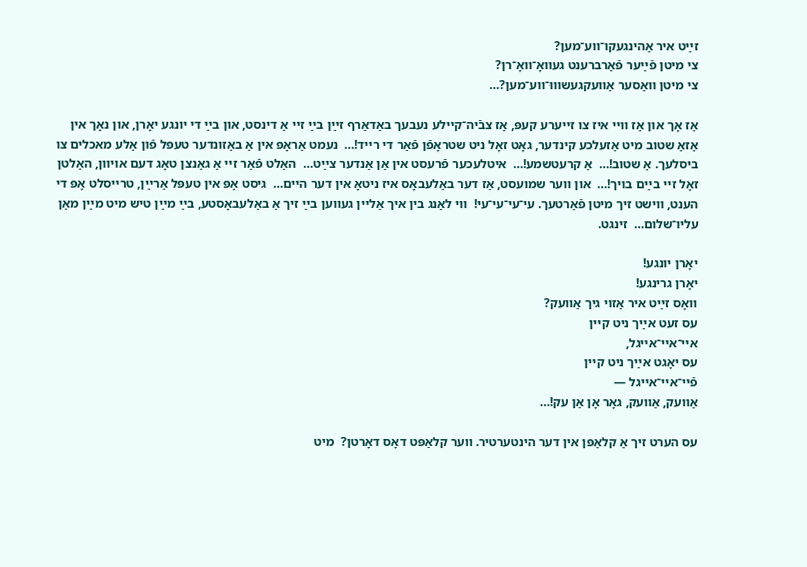זײַט איר אַהינגעקו־װע־מען?
צי מיטן פֿײַער פֿאַרברענט געװאָ־װאָ־רן?
צי מיטן װאַסער אַװעקגעשװוּ־װע־מען?…

אַז אָך און אַז װײ איז צו זײערע קעפּ, אַז צבֿיה־קײלע נעבעך באַדאַרף זײַן בײַ זײ אַ דינסט, און בײַ די יונגע יאָרן, און נאָך אין אַזאַ שטוב מיט אַזעלכע קינדער, גאָט זאָל ניט שטראָפֿן פֿאַר די רײד!…  נעמט אַראָפּ אין אַ באַזונדער טעפּל פֿון אַלע מאכלים צו ביסלעך. אַ שטוב!…  אַ קרעטשמע!…  איטלעכער פֿרעסט אין אַן אַנדער צײַט…  האַלט פֿאַר זײ אַ גאַנצן טאָג דעם אױװן, האַלטן זאָל זײ בײַם בױך!…  און װער שמועסט, אַז דער באַלעבאָס איז ניטאָ אין דער הײם…  גיסט אָפּ אין טעפּל אַרײַן, טרײסלט אָפּ די הענט, װישט זיך מיטן פֿאַרטעך. עי־עי־עי־עי!  װי לאַנג בין איך אַלײן געװען בײַ זיך אַ באַלעבאָסטע, בײַ מײַן טיש מיט מײַן מאַן עליו־שלום…  זינגט.

יאָרן יונגע!
יאָרן גרינגע!
װאָס זײַט איר אַזױ גיך אַװעק?
עס זעט אײַך ניט קײן
אײ־אײ־אײגל,
עס יאָגט אײַך ניט קײן
פֿײ־אײ־אײגל ―
אַװעק, אַװעק, גאָר אָן אַן עק!…

עס הערט זיך אַ קלאַפּן אין דער הינטערטיר. װער קלאַפּט דאָס דאָרטן?  מיט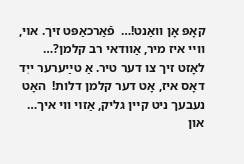קאָפּ אָן װאַנט!…  פֿאַרכאַפּט זיך. אױ, װײ איז מיר, אַװדאי רב קלמן?…  לאָזט זיך צו דער טיר. אַ טײַערער ייִד דאָס איז, אָט דער קלמן דלות!  האָט נעבעך ניט קײן גליק, אַזױ װי איך…  און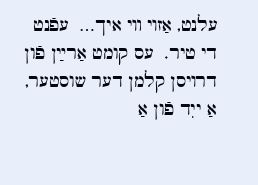עלנט, אַזױ װי איך…  עפֿנט די טיר.  עס קומט אַרײַן פֿון דרױסן קלמן דער שוסטער, אַ ייִד פֿון אַ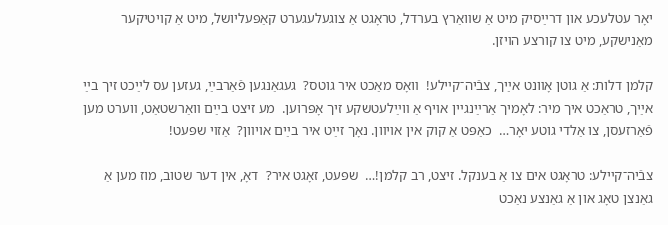יאָר עטלעכע און דרײַסיק מיט אַ שװאַרץ בערדל, טראָגט אַ צוגעלעגערט קאַפּעליושל, מיט אַ קױטיקער מאַנישקע, מיט צו קורצע הױזן.

קלמן דלות: אַ גוטן אָװנט אײַך, צבֿיה־קײלע!  װאָס מאַכט איר גוטס?  געגאַנגען פֿאַרבײַ, געזען עס לײַכט זיך בײַ אײַך, טראַכט איך מיר: לאָמיך אַרײַנגײן אױף אַ װײַלעטשקע זיך אָפּרוען.  מע זיצט בײַם װאַרשטאַט, װערט מען פֿאַרזעסן, צו אַלדי גוטע יאָר…  כאַפּט אַ קוק אין אױװן. נאָך זײַט איר בײַם אױװן?  אַזױ שפּעט!

צבֿיה־קײלע: טראָגט אים צו אַ בענקל. זיצט, רב קלמן!…  שפּעט, זאָגט איר?  דאָ, אין דער שטוב, מוז מען אַ גאַנצן טאָג און אַ גאַנצע נאַכט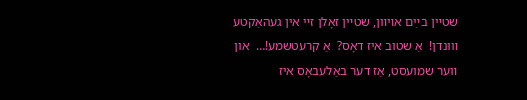שטײן בײַם אױװן, שטײן זאָלן זײ אין געהאַקטע װוּנדן!  אַ שטוב איז דאָס?  אַ קרעטשמע!…  און װער שמועסט, אַז דער באַלעבאָס איז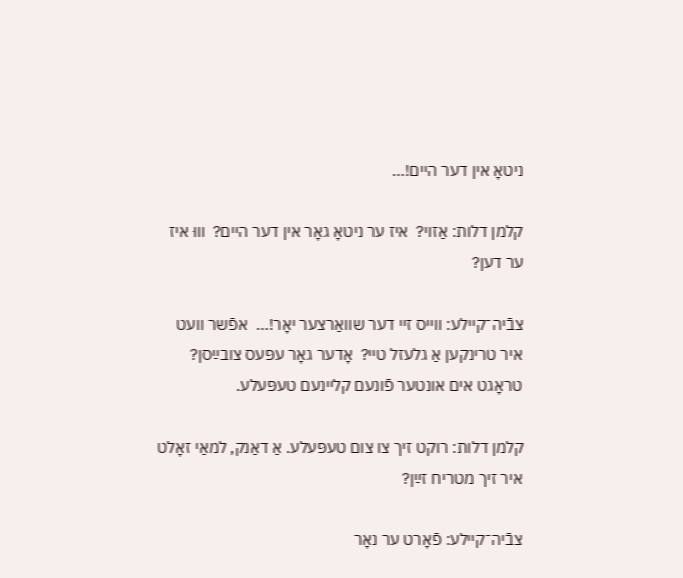ניטאָ אין דער הײם!…

קלמן דלות: אַזױ?  איז ער ניטאָ גאָר אין דער הײם?  װוּ איז ער דען?

צבֿיה־קײלע: װײס זײ דער שװאַרצער יאָר!…  אפֿשר װעט איר טרינקען אַ גלעזל טײ?  אָדער גאָר עפּעס צובײַסן?  טראָגט אים אונטער פֿונעם קלײנעם טעפּעלע.

קלמן דלות: רוקט זיך צו צום טעפּעלע. אַ דאַנק, למאַי זאָלט איר זיך מטריח זײַן?

צבֿיה־קײלע: פֿאָרט ער נאָר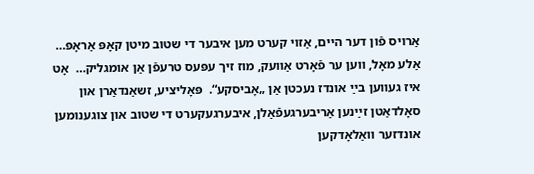אַרױס פֿון דער הײם, אַזױ קערט מען איבער די שטוב מיטן קאָפּ אַראָפּ…  אַלע מאָל, װען ער פֿאָרט אַװעק, מוז זיך עפּעס טרעפֿן אַן אומגליק…  אָט איז געװען בײַ אונדז נעכטן אַן „אָביסקע“.  פּאָליציע, זשאַנדאַרן און סאָלדאַטן זײַנען אַריבערגעפֿאַלן, איבערגעקערט די שטוב און צוגענומען אונדזער װאַלאָדקען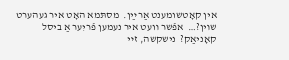אין קאָטשומענט אַרײַן.  מסתּמא האָט איר געהערט שױן?…  אפֿשר װעט איר נעמען פֿריִער אַ ביסל קאָניאַק?  נישקשה, זײ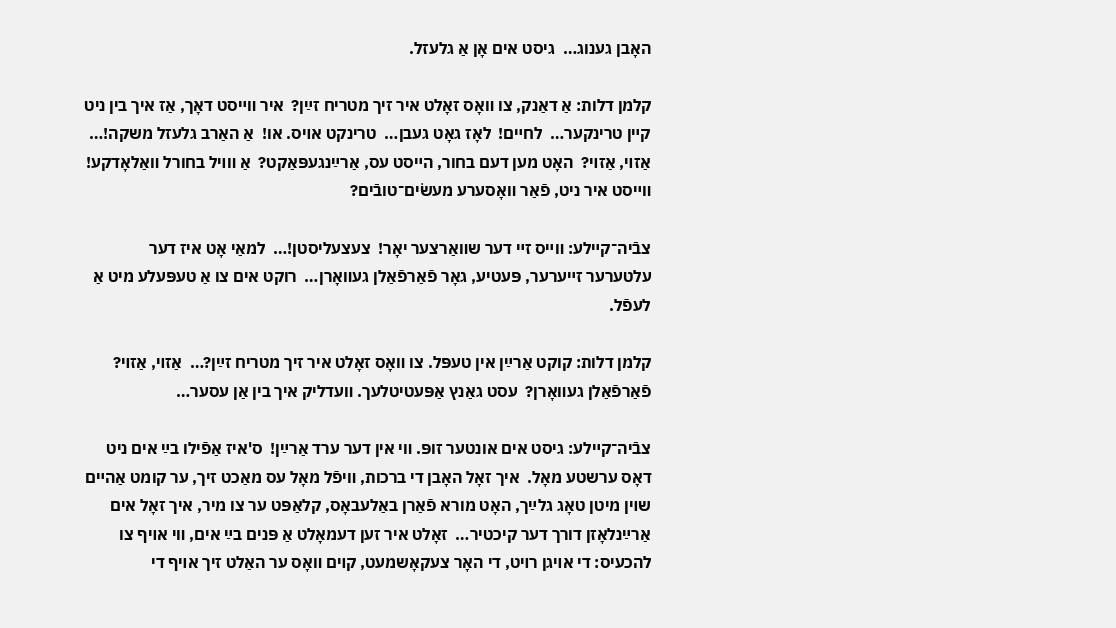האָבן גענוג…  גיסט אים אָן אַ גלעזל.

קלמן דלות: אַ דאַנק, צו װאָס זאָלט איר זיך מטריח זײַן?  איר װײסט דאָך, אַז איך בין ניט קײן טרינקער…  לחײם!  לאָז גאָט געבן…  טרינקט אױס. או!  אַ האַרב גלעזל משקה!…  אַזױ, אַזױ?  האָט מען דעם בחור, הײסט עס, אַרײַנגעפּאַקט?  אַ װױל בחורל װאַלאָדקע!  װײסט איר ניט, פֿאַר װאָסערע מעשׂים־טובֿים?

צבֿיה־קײלע: װײס זײ דער שװאַרצער יאָר!  צעצעליסטן!…  למאַי אָט איז דער עלטערער זײערער, פּעטיע, גאָר פֿאַרפֿאַלן געװאָרן…  רוקט אים צו אַ טעפּעלע מיט אַ לעפֿל.

קלמן דלות: קוקט אַרײַן אין טעפּל. צו װאָס זאָלט איר זיך מטריח זײַן?…  אַזױ, אַזױ?  פֿאַרפֿאַלן געװאָרן?  עסט גאַנץ אַפּעטיטלעך. װעדליק איך בין אַן עסער…

צבֿיה־קײלע: גיסט אים אונטער זופּ. װי אין דער ערד אַרײַן!  ס'איז אַפֿילו בײַ אים ניט דאָס ערשטע מאָל.  איך זאָל האָבן די ברכות, װיפֿל מאָל עס מאַכט זיך, ער קומט אַהײם שױן מיטן טאָג גלײַך, האָט מורא פֿאַרן באַלעבאָס, קלאַפּט ער צו מיר, איך זאָל אים אַרײַנלאָזן דורך דער קיכטיר…  זאָלט איר זען דעמאָלט אַ פּנים בײַ אים, װי אױף צו להכעיס: די אױגן רױט, די האָר צעקאָשמעט, קױם װאָס ער האַלט זיך אױף די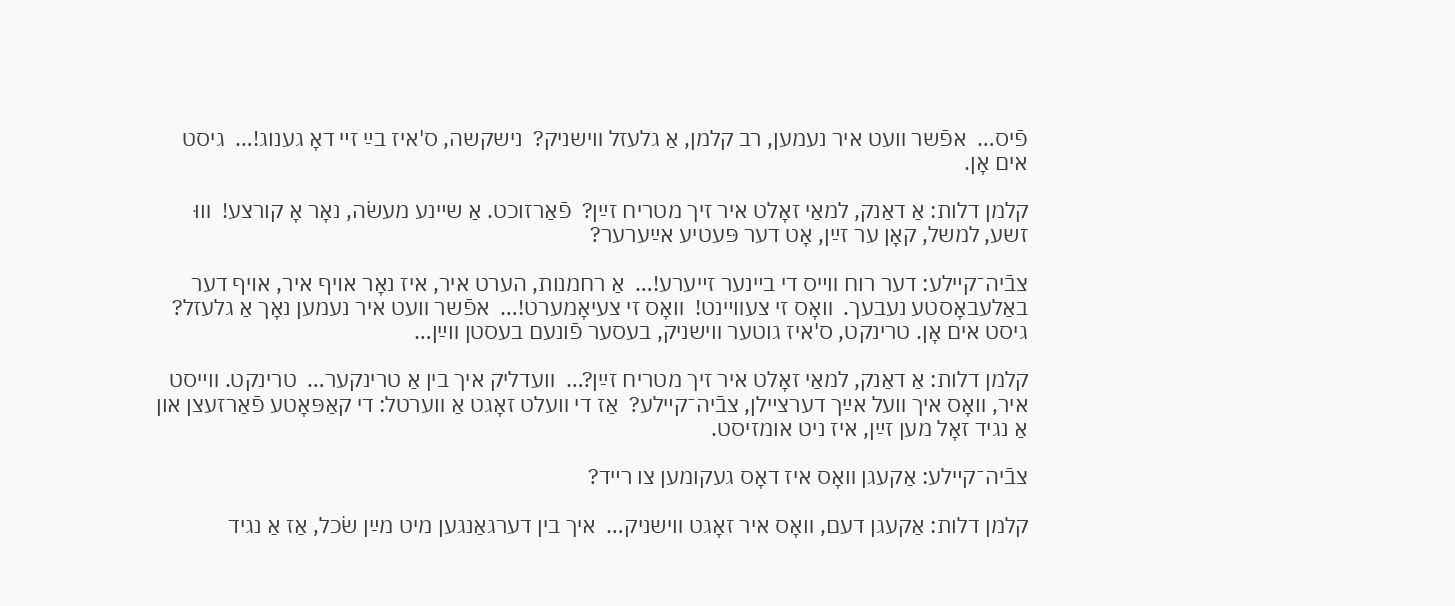פֿיס…  אפֿשר װעט איר נעמען, רב קלמן, אַ גלעזל װישניק?  נישקשה, ס'איז בײַ זײ דאָ גענוג!…  גיסט אים אָן.

קלמן דלות: אַ דאַנק, למאַי זאָלט איר זיך מטריח זײַן?  פֿאַרזוכט. אַ שײנע מעשׂה, נאָר אָ קורצע!  װוּ זשע, למשל, קאָן ער זײַן, אָט דער פּעטיע אײַערער?

צבֿיה־קײלע: דער רוח װײס די בײנער זײערע!…  אַ רחמנות, הערט איר, איז נאָר אױף איר, אױף דער באַלעבאָסטע נעבעך.  װאָס זי צעװײנט!  װאָס זי צעיאָמערט!…  אפֿשר װעט איר נעמען נאָך אַ גלעזל?  גיסט אים אָן. טרינקט, ס'איז גוטער װישניק, בעסער פֿונעם בעסטן װײַן…

קלמן דלות: אַ דאַנק, למאַי זאָלט איר זיך מטריח זײַן?…  װעדליק איך בין אַ טרינקער…  טרינקט. װײסט איר, װאָס איך װעל אײַך דערצײלן, צבֿיה־קײלע?  אַז די װעלט זאָגט אַ װערטל: די קאַפּאָטע פֿאַרזעצן און אַ נגיד זאָל מען זײַן, איז ניט אומזיסט.

צבֿיה־קײלע: אַקעגן װאָס איז דאָס געקומען צו רײד?

קלמן דלות: אַקעגן דעם, װאָס איר זאָגט װישניק…  איך בין דערגאַנגען מיט מײַן שׂכל, אַז אַ נגיד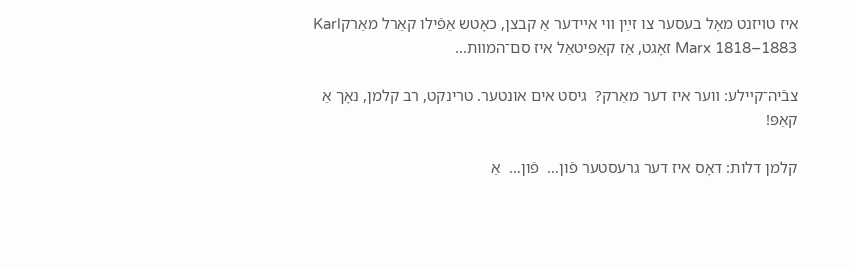איז טױזנט מאָל בעסער צו זײַן װי אײדער אַ קבצן, כאָטש אַפֿילו קאַרל מאַרקKarl Marx 1818–1883 זאָגט, אַז קאַפּיטאַל איז סם־המװת…

צבֿיה־קײלע: װער איז דער מאַרק?  גיסט אים אונטער. טרינקט, רב קלמן, נאָך אַ קאַפּ!

קלמן דלות: דאָס איז דער גרעסטער פֿון…  פֿון…  אַ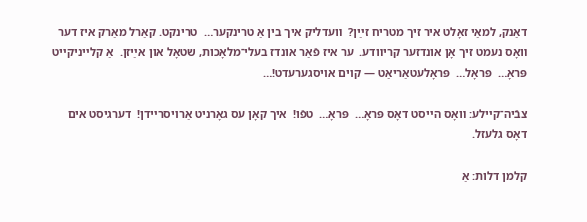דאַנק, למאַי זאָלט איר זיך מטריח זײַן?  װעדליק איך בין אַ טרינקער…  טרינקט. קאַרל מאַרק איז דער װאָס נעמט זיך אָן אונדזער קריװדע.  ער איז פֿאַר אונדז בעלי־מלאָכות, שטאָל און אײַזן.  אַ קלײניקײט פּראָ…  פּראָל…  פּראָלעטאַריאַט ― קױם אױסגערעדט!…

צבֿיה־קײלע: װאָס הײסט דאָס פּראָ…  פּראָ…  טפֿו!  איך קאָן עס גאָרניט אַרױסרײדן!  דערגיסט אים דאָס גלעזל.

קלמן דלות: אַ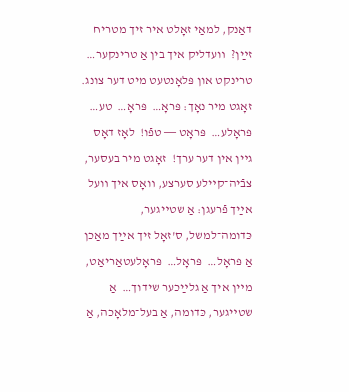דאַנק, למאַי זאָלט איר זיך מטריח זײַן?  װעדליק איך בין אַ טרינקער…  טרינקט און פּלאָנטעט מיט דער צונג. זאָגט מיר נאָך: פּראָ…  פּראָ…  טע…  פּראָלע…  פּראָט ― טפֿו!  לאָז דאָס גײן אין דער ערך!  זאָגט מיר בעסער, צבֿיה־קײלע סערצע, װאָס איך װעל אײַך פֿרעגן: אַ שטײגער, כּדומה־למשל, ס'זאָל זיך אײַך מאַכן אַ פּראָל…  פּראָל…  פּראָלעטאַריאַט, מײן איך אַ גלײַכער שידוך…  אַ שטײגער, כּדומה, אַ בעל־מלאָכה, אַ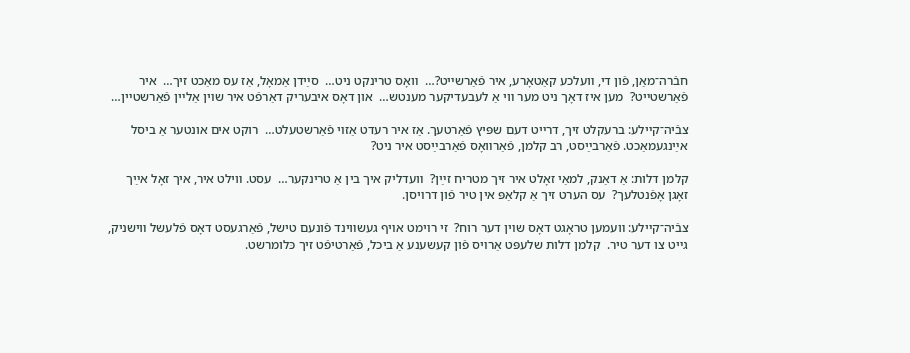חבֿרה־מאַן, פֿון די, װעלכע קאַטאָרע, איר פֿאַרשײט?…  װאָס טרינקט ניט…  סײַדן אַמאָל, אַז עס מאַכט זיך…  איר פֿאַרשטײט?  מען איז דאָך ניט מער װי אַ לעבעדיקער מענטש…  און דאָס איבעריק דאַרפֿט איר שױן אַלײן פֿאַרשטײן…

צבֿיה־קײלע: ברעקלט זיך, דרײט דעם שפּיץ פֿאַרטעך. אַז איר רעדט אַזױ פֿאַרשטעלט…  רוקט אים אונטער אַ ביסל אײַנגעמאַכט. פֿאַרבײַסט, רב קלמן, פֿאַרװאָס פֿאַרבײַסט איר ניט?

קלמן דלות: אַ דאַנק, למאַי זאָלט איר זיך מטריח זײַן?  װעדליק איך בין אַ טרינקער…  עסט. װילט איר, איך זאָל אײַך זאָגן אָפֿנטלעך?  עס הערט זיך אַ קלאַפּ אין טיר פֿון דרױסן.

צבֿיה־קײלע: װעמען טראָגט דאָס שױן דער רוח?  זי רױמט אױף געשװינד פֿונעם טישל, פֿאַרגעסט דאָס פֿלעשל װישניק, גײט צו דער טיר.  קלמן דלות שלעפּט אַרױס פֿון קעשענע אַ ביכל, פֿאַרטיפֿט זיך כּלומרשט.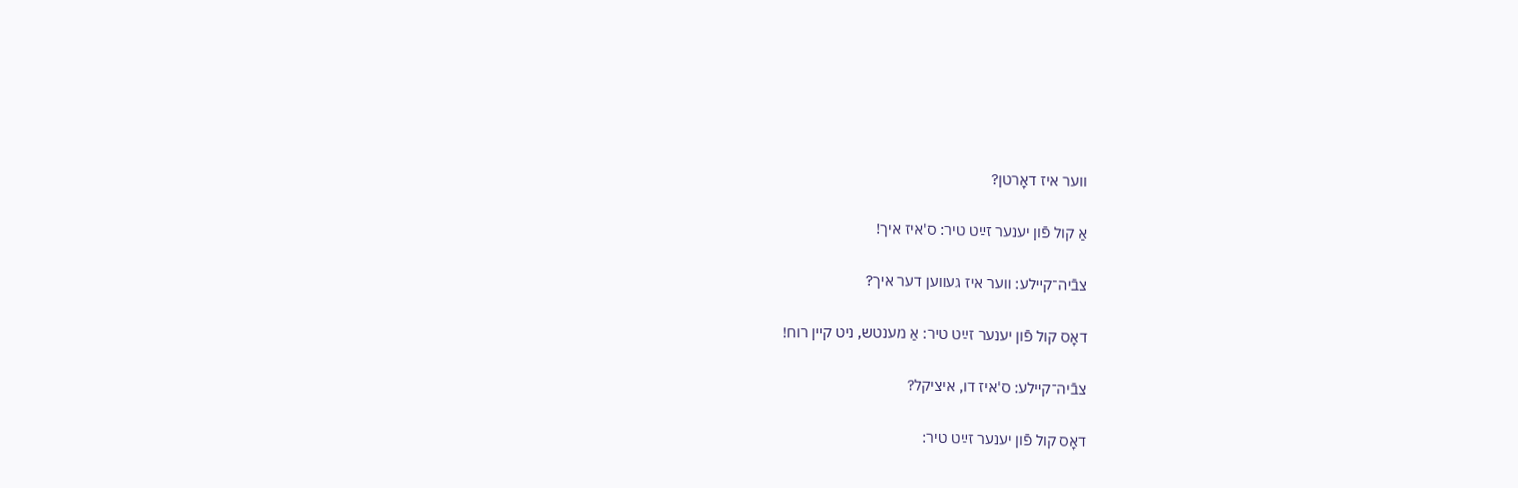װער איז דאָרטן?

אַ קול פֿון יענער זײַט טיר: ס'איז איך!

צבֿיה־קײלע: װער איז געװען דער איך?

דאָס קול פֿון יענער זײַט טיר: אַ מענטש, ניט קײן רוח!

צבֿיה־קײלע: ס'איז דו, איציקל?

דאָס קול פֿון יענער זײַט טיר: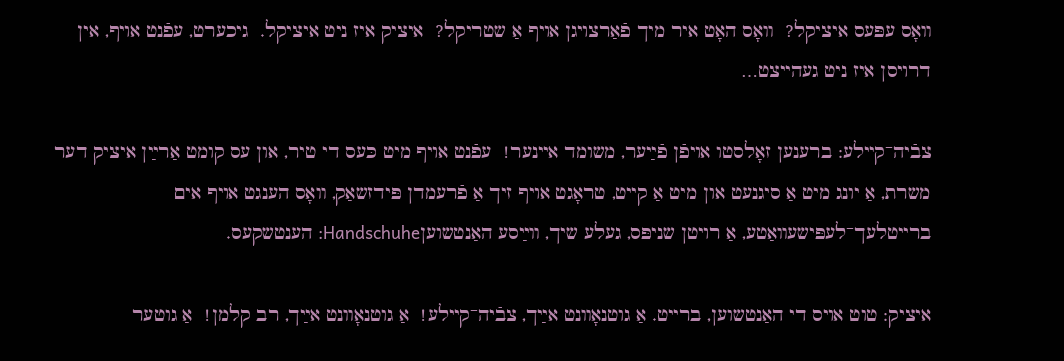װאָס עפּעס איציקל?  װאָס האָט איר מיך פֿאַרצױגן אױף אַ שטריקל?  איציק איז ניט איציקל.  גיכערט, עפֿנט אױף, אין דרױסן איז ניט געהײצט…

צבֿיה־קײלע: ברענען זאָלסטו אױפֿן פֿײַער, משומד אײנער!  עפֿנט אױף מיט כּעס די טיר, און עס קומט אַרײַן איציק דער משרת, אַ יונג מיט אַ סיגנעט און מיט אַ קײט, טראָגט אױף זיך אַ פֿרעמדן פּידזשאַק, װאָס הענגט אױף אים ברײטלעך־לעפּישעװאַטע, אַ רױטן שניפּס, געלע שיך, װײַסע האַנטשועןHandschuhe: הענטשקעס.

איציק: טוט אױס די האַנטשוען, ברײט. אַ גוטנאָװנט אײַך, צבֿיה־קײלע!  אַ גוטנאָװנט אײַך, רב קלמן!  אַ גוטער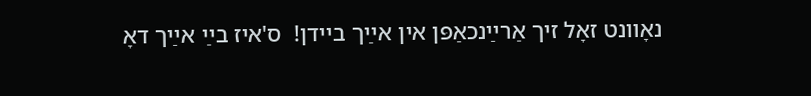נאָװנט זאָל זיך אַרײַנכאַפּן אין אײַך בײדן!  ס'איז בײַ אײַך דאָ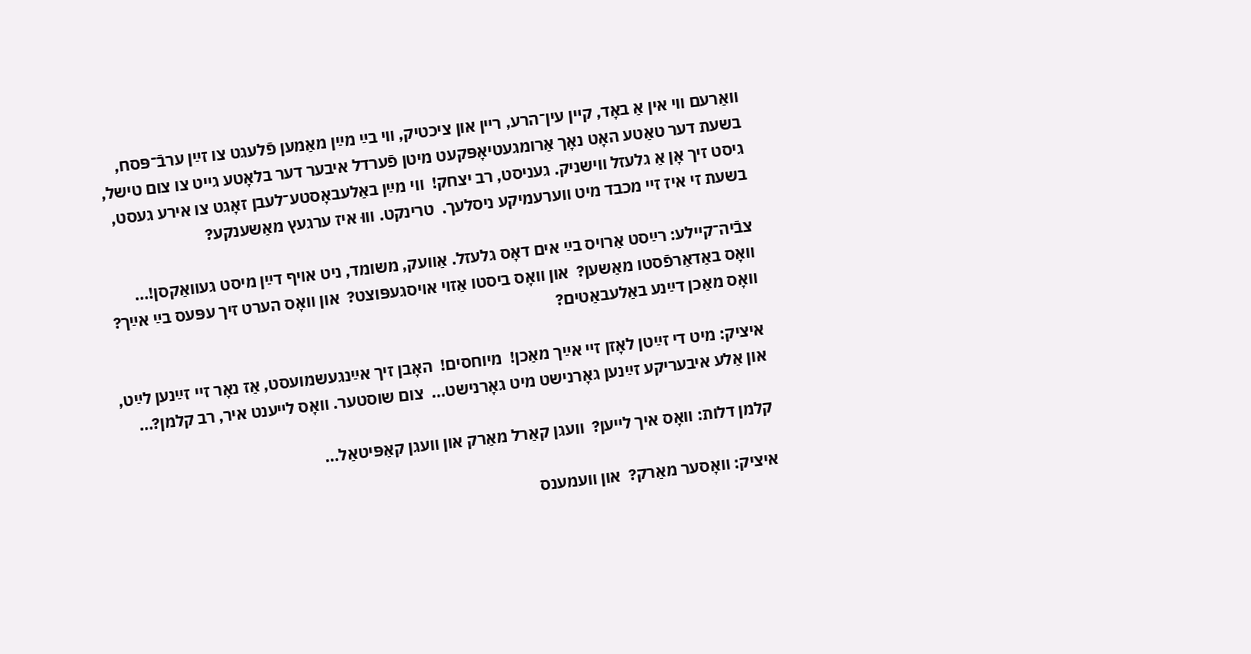װאַרעם װי אין אַ באָד, קײן עין־הרע, רײן און ציכטיק, װי בײַ מײַן מאַמען פֿלעגט צו זײַן ערבֿ־פּסח, בשעת דער טאַטע האָט נאָך אַרומגעטיאָפּקעט מיטן פֿערדל איבער דער בלאָטע גײט צו צום טישל, גיסט זיך אָן אַ גלעזל װישניק. געניסט, רב יצחק!  װי מײַן באַלעבאָסטע־לעבן זאָגט צו אירע געסט, בשעת זי איז זײ מכבד מיט װערעמיקע ניסלעך.  טרינקט. װוּ איז ערגעץ מאַשענקע?

צבֿיה־קײלע: רײַסט אַרױס בײַ אים דאָס גלעזל. אַװעק, משומד, ניט אױף דײַן מיסט געװאַקסן!…  װאָס באַדאַרפֿסטו מאַשען?  און װאָס ביסטו אַזױ אױסגעפּוצט?  און װאָס הערט זיך עפּעס בײַ אײַך?  װאָס מאַכן דײַנע באַלעבאַטים?

איציק: מיט די זײַטן לאָזן זײ אײַך מאַכן!  מיוחסים!  האָבן זיך אײַנגעשמועסט, אַז נאָר זײ זײַנען לײַט, און אַלע איבעריקע זײַנען גאָרנישט מיט גאָרנישט…  צום שוסטער. װאָס לײענט איר, רב קלמן?…

קלמן דלות: װאָס איך לײען?  װעגן קאַרל מאַרק און װעגן קאַפּיטאַל…

איציק: װאָסער מאַרק?  און װעמענס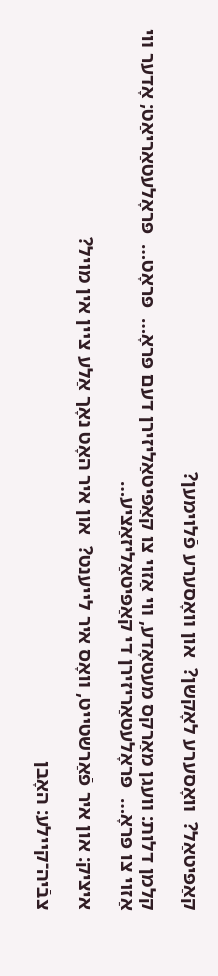קאַפּיטאַל?  װאָסערע לאָקשן?  און װאָסערע פֿלױמען?

קלמן דלות: װעגן מאַרקס מעטאָדע, װי אַזױ צו קאַפּיטאַליזירן דעם פּראָ…  פּראָט…  פּראָלעטאַריאַט; אָדער װי אַזױ צו פּראָ…  פּראָלעטאַריזירן די קאַפּיטאַליזאַציע…

איציק: און איר פֿאַרשטײט, װאָס איר לײענט?  און איר האָט נאָך אַלע צײן אין מױל?

צבֿיה־קײלע: האָבן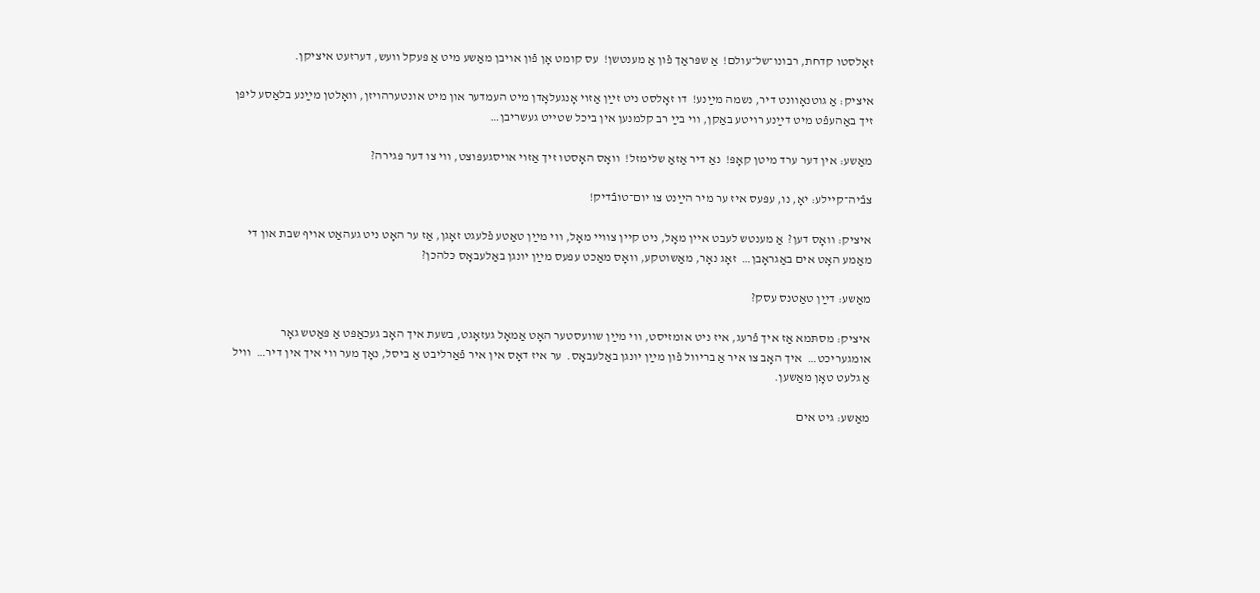זאָלסטו קדחת, רבונו־של־עולם!  אַ שפּראַך פֿון אַ מענטשן!  עס קומט אָן פֿון אױבן מאַשע מיט אַ פּעקל װעש, דערזעט איציקן.

איציק: אַ גוטנאָװנט דיר, נשמה מײַנע!  דו זאָלסט ניט זײַן אַזױ אָנגעלאָדן מיט העמדער און מיט אונטערהױזן, װאָלטן מײַנע בלאַסע ליפּן זיך באַהעפֿט מיט דײַנע רױטע באַקן, װי בײַ רב קלמנען אין ביכל שטײט געשריבן…

מאַשע: אין דער ערד מיטן קאָפּ!  נאַ דיר אַזאַ שלימזל!  װאָס האָסטו זיך אַזױ אױסגעפּוצט, װי צו דער פּגירה?

צבֿיה־קײלע: יאָ, נו, עפּעס איז ער מיר הײַנט צו יום־טובֿדיק!

איציק: װאָס דען?  אַ מענטש לעבט אײן מאָל, ניט קײן צװײ מאָל, װי מײַן טאַטע פֿלעגט זאָגן, אַז ער האָט ניט געהאַט אױף שבת און די מאַמע האָט אים באַגראָבן…  זאָג נאָר, מאַשוטקע, װאָס מאַכט עפּעס מײַן יונגן באַלעבאָס כּלהכן?

מאַשע: דײַן טאַטנס עסק?

איציק: מסתּמא אַז איך פֿרעג, איז ניט אומזיסט, װי מײַן שװעסטער האָט אַמאָל געזאָגט, בשעת איך האָב געכאַפּט אַ פּאַטש גאָר אומגעריכט…  איך האָב צו איר אַ בריװל פֿון מײַן יונגן באַלעבאָס.  ער איז דאָס אין איר פֿאַרליבט אַ ביסל, נאָך מער װי איך אין דיר…  װיל אַ גלעט טאָן מאַשען.

מאַשע: גיט אים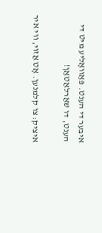איבער די הענט. פּאַװאָליע מיט די הענט, דו שאַרלאַטאַן!

איציק: צו קלמנען. אָט אַזױ, װי איר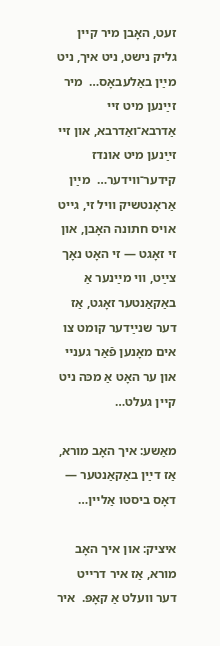זעט, האָבן מיר קײן גליק נישט, ניט איך, ניט מײַן באַלעבאָס…  מיר זײַנען מיט זײ אַדרבא־ואַדרבא, און זײ זײַנען מיט אונדז קידער־װידער…  מײַן אַראָנטשיק װיל זי, גײט אױס חתונה האָבן, און זי זאָגט ― זי האָט נאָך צײַט, װי מײַנער אַ באַקאַנטער זאָגט, אַז דער שנײַדער קומט צו אים מאָנען פֿאַר גענײ און ער האָט אַ מכּה ניט קײן געלט…

מאַשע: איך האָב מורא, אַז דײַן באַקאַנטער ― דאָס ביסטו אַלײן…

איציק: און איך האָב מורא, אַז איר דרײט דער װעלט אַ קאָפּ.  איר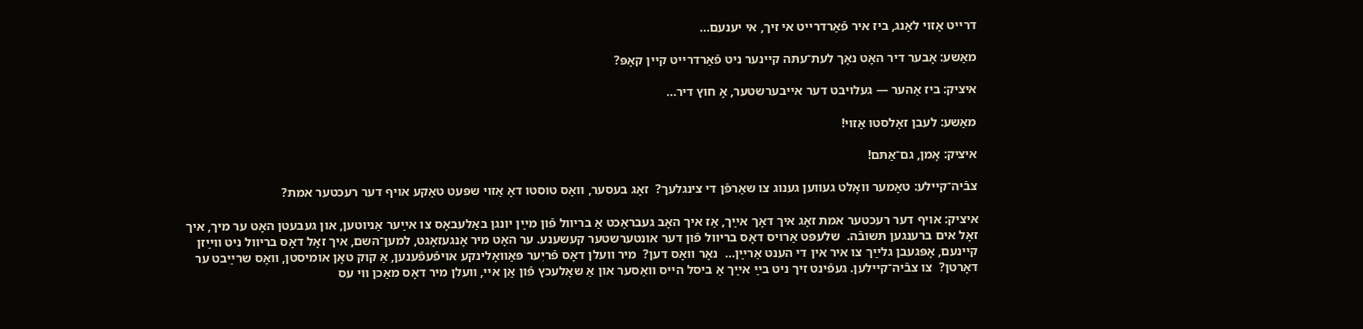דרײט אַזױ לאַנג, ביז איר פֿאַרדרײט אי זיך, אי יענעם…

מאַשע: אָבער דיר האָט נאָך לעת־עתּה קײנער ניט פֿאַרדרײט קײן קאָפּ?

איציק: ביז אַהער ― געלױבט דער אײבערשטער, אָ חוץ דיר…

מאַשע: לעבן זאָלסטו אַזױ!

איציק: אָמן, גם־אַתּם!

צבֿיה־קײלע: טאָמער װאָלט געװען גענוג צו שאַרפֿן די צינגלעך?  זאָג בעסער, װאָס טוסטו דאָ אַזױ שפּעט טאַקע אױף דער רעכטער אמת?

איציק: אױף דער רעכטער אמת זאָג איך דאָך אײַך, אַז איך האָב געבראַכט אַ בריװל פֿון מײַן יונגן באַלעבאָס צו אײַער אַניוטען, און געבעטן האָט ער מיך, איך זאָל אים ברענגען תּשובֿה.  שלעפּט אַרױס דאָס בריװל פֿון דער אונטערשטער קעשענע. ער האָט מיר אָנגעזאָגט, למען־השם, איך זאָל דאָס בריװל ניט װײַזן קײנעם, אָפּגעבן גלײַך צו איר אין די הענט אַרײַן…  נאָר װאָס דען?  מיר װעלן דאָס פֿריִער פּאַװאָלינקע אױפֿעפֿענען, אַ קוק טאָן אומיסטן, װאָס שרײַבט ער דאָרטן?  צו צבֿיה־קײלען. געפֿינט זיך ניט בײַ אײַך אַ ביסל הײס װאַסער און אַ שאָלעכץ פֿון אַן אײ, װעלן מיר דאָס מאַכן װי עס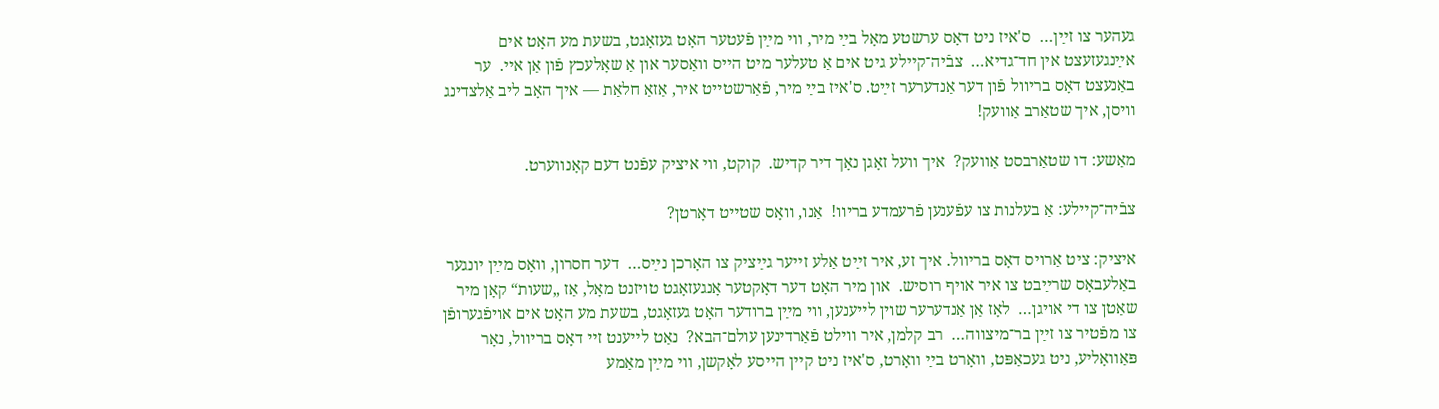געהער צו זײַן…  ס'איז ניט דאָס ערשטע מאָל בײַ מיר, װי מײַן פֿעטער האָט געזאָגט, בשעת מע האָט אים אײַנגעזעצט אין חד־גדיא…  צבֿיה־קײלע גיט אים אַ טעלער מיט הײס װאַסער און אַ שאָלעכץ פֿון אַן אײ.  ער באַנעצט דאָס בריװל פֿון דער אַנדערער זײַט. ס'איז בײַ מיר, פֿאַרשטײט איר, אַזאַ חלאַת ― איך האָב ליב אַלצדינג װיסן, איך שטאַרב אַװעק!

מאַשע: דו שטאַרבסט אַװעק?  איך װעל זאָגן נאָך דיר קדיש.  קוקט, װי איציק עפֿנט דעם קאָנװערט.

צבֿיה־קײלע: אַ בעלנות צו עפֿענען פֿרעמדע בריװ!  אַנו, װאָס שטײט דאָרטן?

איציק: ציט אַרױס דאָס בריװל. איך זע, איר זײַט אַלע זײער גײַציק צו האָרכן נײַס…  דער חסרון, װאָס מײַן יונגער באַלעבאָס שרײַבט צו איר אױף רוסיש.  און מיר האָט דער דאָקטער אָנגעזאָגט טױזנט מאָל, אַז „שעות“ קאָן מיר שאַטן צו די אױגן…  לאָז אַן אַנדערער שױן לײענען, װי מײַן ברודער האָט געזאָגט, בשעת מע האָט אים אױפֿגערופֿן צו מפֿטיר צו זײַן בר־מיצװה…  רב קלמן, איר װילט פֿאַרדינען עולם־הבא?  נאַט לײענט זײ דאָס בריװל, נאָר פּאַװאָליע, ניט געכאַפּט, װאָרט בײַ װאָרט, ס'איז ניט קײן הײסע לאָקשן, װי מײַן מאַמע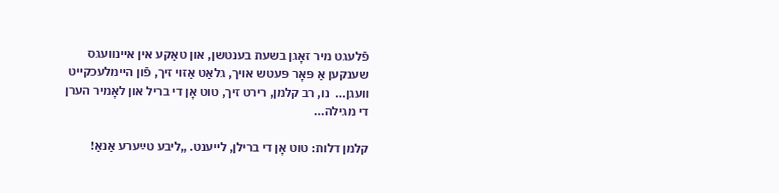פֿלעגט מיר זאָגן בשעת בענטשן, און טאַקע אין אײנװעגס שענקען אַ פּאָר פּעטש אױך, גלאַט אַזױ זיך, פֿון הײמלעכקײט װעגן…  נו, רב קלמן, רירט זיך, טוט אָן די בריל און לאָמיר הערן די מגילה…

קלמן דלות: טוט אָן די ברילן, לײענט. „ליבע טײַערע אַנאַ!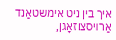איך בין ניט אימשטאַנד אַרױסצוזאָגן,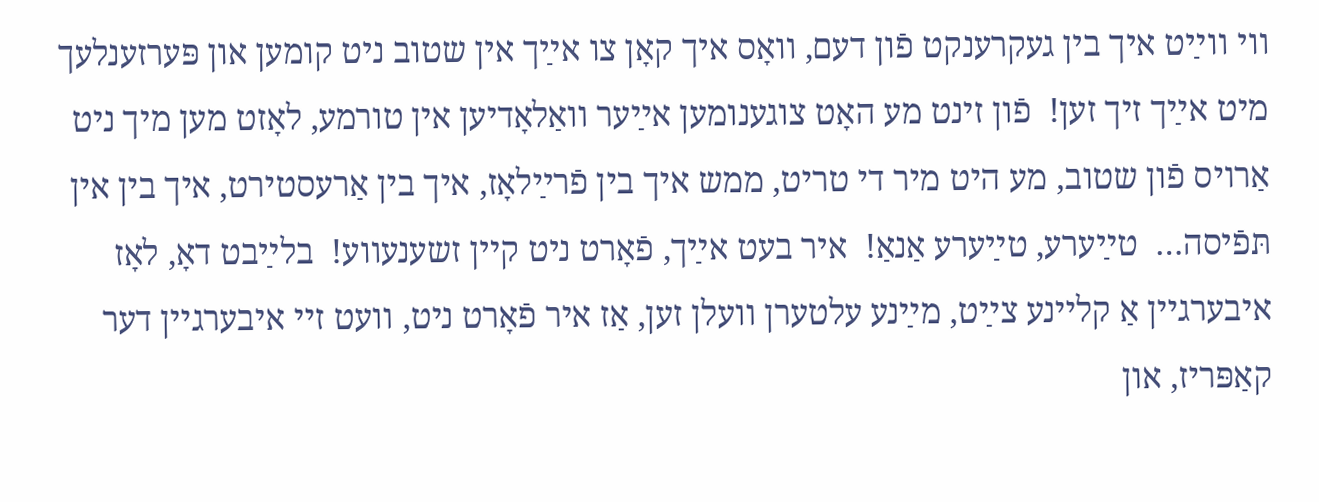װי װײַט איך בין געקרענקט פֿון דעם, װאָס איך קאָן צו אײַך אין שטוב ניט קומען און פּערזענלעך מיט אײַך זיך זען!  פֿון זינט מע האָט צוגענומען אײַער װאַלאָדיען אין טורמע, לאָזט מען מיך ניט אַרױס פֿון שטוב, מע היט מיר די טריט, ממש איך בין פֿרײַלאָז, איך בין אַרעסטירט, איך בין אין תּפֿיסה…  טײַערע, טײַערע אַנאַ!  איר בעט אײַך, פֿאָרט ניט קײן זשענעװע!  בלײַבט דאָ, לאָז איבערגײן אַ קלײנע צײַט, מײַנע עלטערן װעלן זען, אַז איר פֿאָרט ניט, װעט זײ איבערגײן דער קאַפּריז, און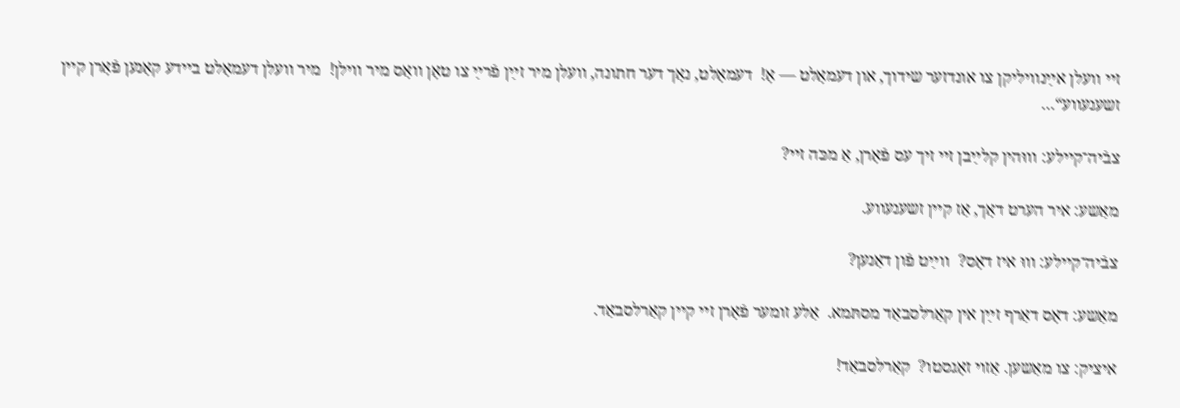זײ װעלן אײַנװיליקן צו אונדזער שידוך, און דעמאָלט ― אָ!  דעמאָלט, נאָך דער חתונה, װעלן מיר זײַן פֿרײַ צו טאָן װאָס מיר װילן!  מיר װעלן דעמאָלט בײדע קאָנען פֿאָרן קײן זשענעװע“…

צבֿיה־קײלע: װוּהין קלײַבן זײ זיך עס פֿאָרן, אַ מכּה זײ?

מאַשע: איר הערט דאָך, אַז קײן זשענעװע.

צבֿיה־קײלע: װוּ איז דאָס?  װײַט פֿון דאַנען?

מאַשע: דאָס דאַרף זײַן אין קאַרלסבאַד מסתּמא.  אַלע זומער פֿאָרן זײ קײן קאַרלסבאַד.

איציק: צו מאַשען. אַזױ זאָגסטו?  קאַרלסבאַד!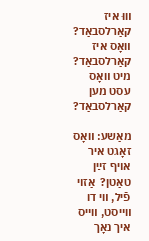װוּ איז קאַרלסבאַד?  װאָס איז קאַרלסבאַד?  מיט װאָס עסט מען קאַרלסבאַד?

מאַשע: װאָס זאָגט איר אױף זײַן טאַטן?  אַזױ פֿיל, װי דו װײסט, װײס איך נאָך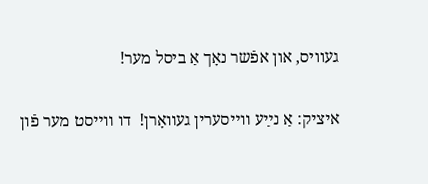געװיס, און אפֿשר נאָך אַ ביסל מער!

איציק: אַ נײַע װײסערין געװאָרן!  דו װײסט מער פֿון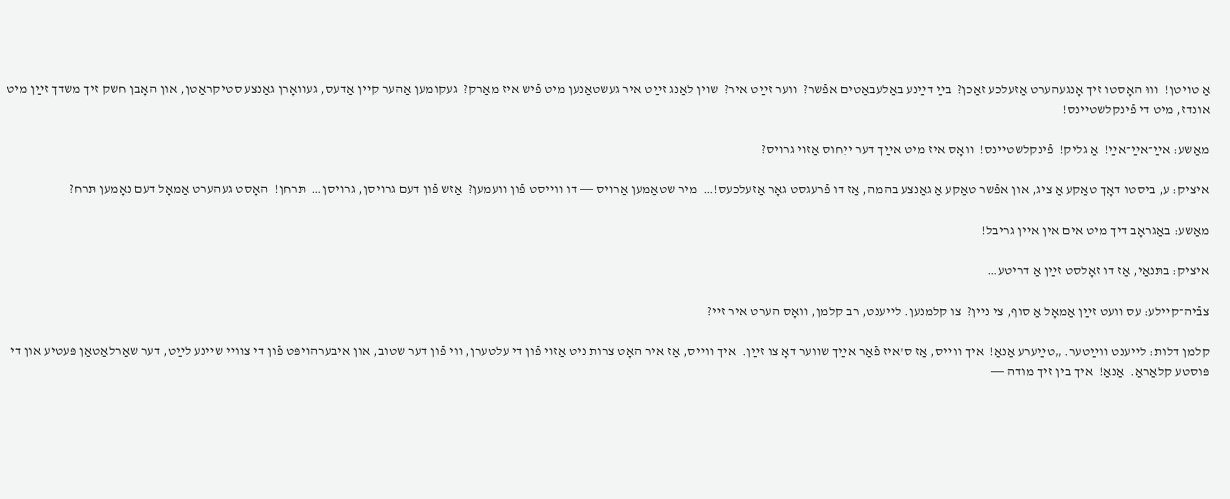אַ טױטן!  װוּ האָסטו זיך אָנגעהערט אַזעלכע זאַכן?  בײַ דײַנע באַלעבאַטים אפֿשר?  װער זײַט איר?  שױן לאַנג זײַט איר געשטאַנען מיט פֿיש איז מאַרק?  געקומען אַהער קײן אַדעס, געװאָרן גאַנצע סטיקראַטן, און האָבן חשק זיך משדך זײַן מיט אונדז, מיט די פֿינקלשטײנס!

מאַשע: אײַ־אײַ־אײַ!  אַ גליק!  פֿינקלשטײנס!  װאָס איז מיט אײַך דער ייִחוס אַזױ גרױס?

איציק: ע, ביסטו דאָך טאַקע אַ ציג, און אפֿשר טאַקע אַ גאַנצע בהמה, אַז דו פֿרעגסט גאָר אַזעלכעס!…  מיר שטאַמען אַרױס ― דו װײסט פֿון װעמען?  אַזש פֿון דעם גרױסן, גרױסן…  תּרחן!  האָסט געהערט אַמאָל דעם נאָמען תּרח?

מאַשע: באַגראָב דיך מיט אים אין אײן גריבל!

איציק: בתּנאַי, אַז דו זאָלסט זײַן אַ דריטע…

צבֿיה־קײלע: עס װעט זײַן אַמאָל אַ סוף, צי נײן?  צו קלמנען. לײענט, רב קלמן, װאָס הערט איר זײ?

קלמן דלות: לײענט װײַטער. „טײַערע אַנאַ!  איך װײס, אַז ס'איז פֿאַר אײַך שװער דאָ צו זײַן.  איך װײס, אַז איר האָט צרות ניט אַזױ פֿון די עלטערן, װי פֿון דער שטוב, און איבערהױפּט פֿון די צװײ שײנע לײַט, דער שאַרלאַטאַן פּעטיע און די פּוסטע קלאַראַ.  אַנאַ!  איך בין זיך מודה ―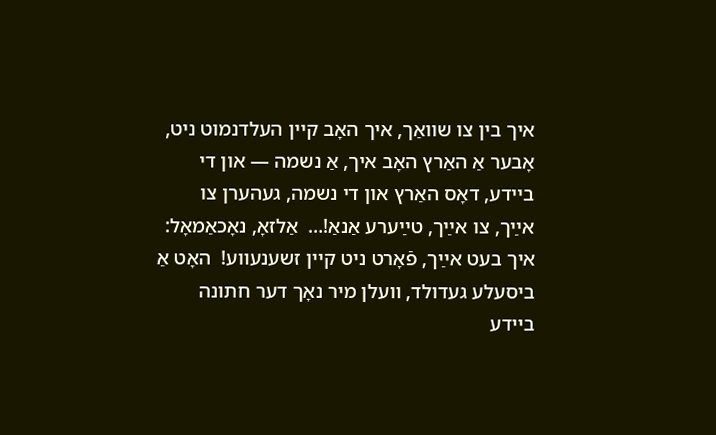איך בין צו שװאַך, איך האָב קײן העלדנמוט ניט, אָבער אַ האַרץ האָב איך, אַ נשמה ― און די בײדע, דאָס האַרץ און די נשמה, געהערן צו אײַך, צו אײַך, טײַערע אַנאַ!…  אַלזאָ, נאָכאַמאָל: איך בעט אײַך, פֿאָרט ניט קײן זשענעװע!  האָט אַ ביסעלע געדולד, װעלן מיר נאָך דער חתונה בײדע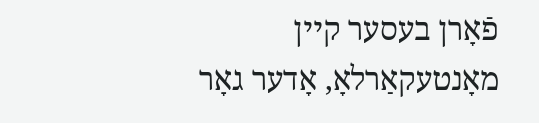פֿאָרן בעסער קײן מאָנטעקאַרלאָ, אָדער גאָר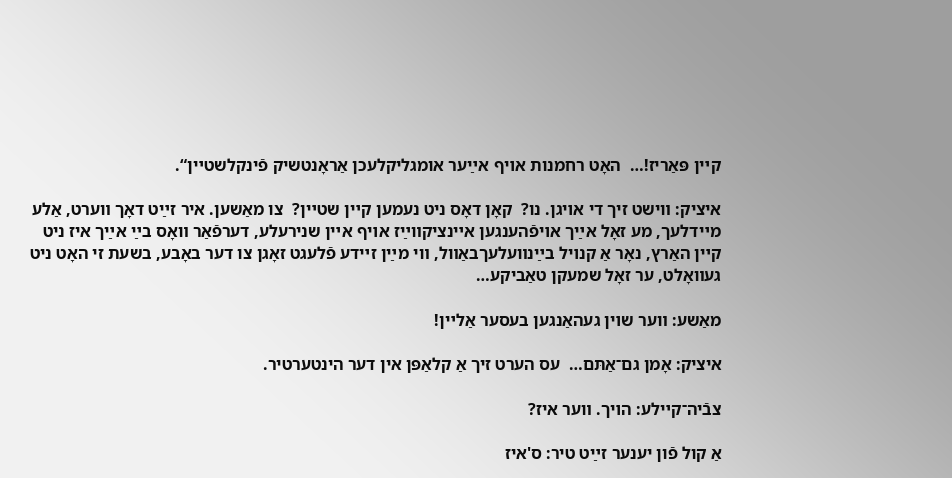קײן פּאַריז!…  האָט רחמנות אױף אײַער אומגליקלעכן אַראָנטשיק פֿינקלשטײן“.

איציק: װישט זיך די אױגן. נו?  קאָן דאָס ניט נעמען קײן שטײן?  צו מאַשען. איר זײַט דאָך װערט, אַלע מײדלעך, מע זאָל אײַך אױפֿהענגען אײנציקװײַז אױף אײן שנירעלע, דערפֿאַר װאָס בײַ אײַך איז ניט קײן האַרץ, נאָר אַ קנױל בײַנװעלעךבאַװל, װי מײַן זײדע פֿלעגט זאָגן צו דער באָבע, בשעת זי האָט ניט געװאָלט, ער זאָל שמעקן טאַביקע…

מאַשע: װער שױן געהאַנגען בעסער אַלײן!

איציק: אָמן גם־אַתּם…  עס הערט זיך אַ קלאַפּן אין דער הינטערטיר.

צבֿיה־קײלע: הױך. װער איז?

אַ קול פֿון יענער זײַט טיר: ס'איז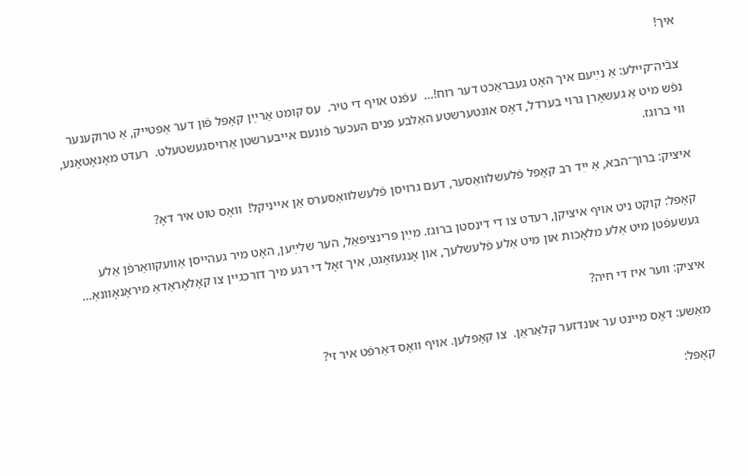איך!

צבֿיה־קײלע: אַ נײַעם איך האָט געבראַכט דער רוח!…  עפֿנט אױף די טיר.  עס קומט אַרײַן קאָפּל פֿון דער אַפּטײק, אַ טרוקענער נפֿש מיט אַ געשאָרן גרױ בערדל, דאָס אונטערשטע האַלבע פּנים העכער פֿונעם אײבערשטן אַרױסגעשטעלט.  רעדט מאָנאָטאָנע, װי ברוגז.

איציק: ברוך־הבא, אַ ייִד רב קאָפּל פֿלעשלװאַסער, דעם גרױסן פֿלעשלװאַסערס אַן אײניקל!  װאָס טוט איר דאָ?

קאָפּל: קוקט ניט אױף איציקן, רעדט צו די דינסטן ברוגז. מײַן פּרינציפּאַל, הער שלײַען, האָט מיר געהײסן אַװעקװאַרפֿן אַלע געשעפֿטן מיט אַלע מלאָכות און מיט אַלע פֿלעשלעך, און אָנגעזאָגט, איך זאָל די רגע מיך דורכגײן צו קאָלאָראַדאַ מיראָנאָװנאַ…

איציק: װער איז די חיה?

מאַשע: דאָס מײנט ער אונדזער קלאַראַן.  צו קאָפּלען. אױף װאָס דאַרפֿט איר זי?

קאָפּל: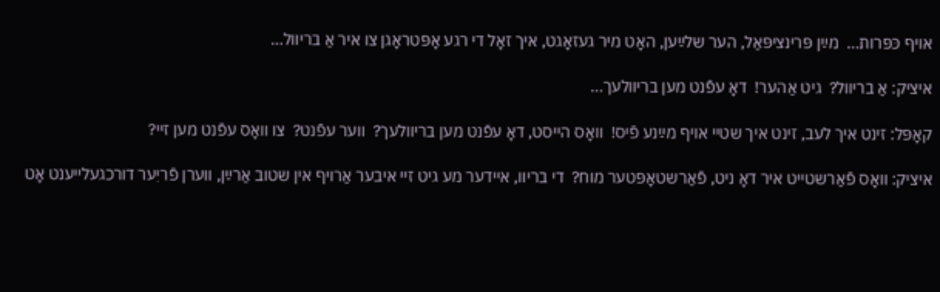אױף כּפּרות…  מײַן פּרינציפּאַל, הער שלײַען, האָט מיר געזאָגט, איך זאָל די רגע אָפּטראָגן צו איר אַ בריװל…

איציק: אַ בריװל?  גיט אַהער!  דאָ עפֿנט מען בריװלעך…

קאָפּל: זינט איך לעב, זינט איך שטײ אױף מײַנע פֿיס!  װאָס הײסט, דאָ עפֿנט מען בריװלעך?  װער עפֿנט?  צו װאָס עפֿנט מען זײ?

איציק: װאָס פֿאַרשטײט איר דאָ ניט, פֿאַרשטאָפּטער מוח?  די בריװ, אײדער מע גיט זײ איבער אַרױף אין שטוב אַרײַן, װערן פֿריִער דורכגעלײענט אָט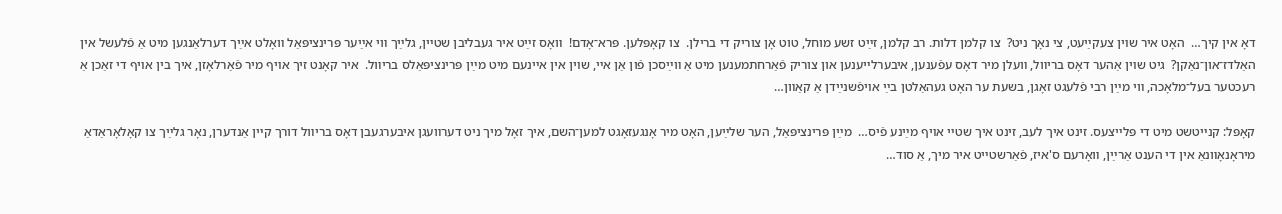דאָ אין קיך…  האָט איר שױן צעקײַעט, צי נאָך ניט?  צו קלמן דלות. רב קלמן, זײַט זשע מוחל, טוט אָן צוריק די ברילן.  צו קאָפּלען. פּרא־אָדם!  װאָס זײַט איר געבליבן שטײן, גלײַך װי אײַער פּרינציפּאַל װאָלט אײַך דערלאַנגען מיט אַ פֿלעשל אין האַלדז־און־נאַקן?  גיט שױן אַהער דאָס בריװל, װעלן מיר דאָס עפֿענען, איבערלײענען און צוריק פֿאַרחתמענען מיט אַ װײַסכן פֿון אַן אײ, שױן אין אײנעם מיט מײַן פּרינציפּאַלס בריװל.  איר קאָנט זיך אױף מיר פֿאַרלאָזן, איך בין אױף די זאַכן אַ רעכטער בעל־מלאָכה, װי מײַן רבי פֿלעגט זאָגן, בשעת ער האָט געהאַלטן בײַ אױפֿשנײַדן אַ קאַװן…

קאָפּל: קנײטשט מיט די פּלײצעס. זינט איך לעב, זינט איך שטײ אױף מײַנע פֿיס…  מײַן פּרינציפּאַל, הער שלײַען, האָט מיר אָנגעזאָגט למען־השם, איך זאָל מיך ניט דערװעגן איבערגעבן דאָס בריװל דורך קײן אַנדערן, נאָר גלײַך צו קאָלאָראַדאַ מיראָנאָװנאַ אין די הענט אַרײַן, װאָרעם ס'איז, פֿאַרשטײט איר מיך, אַ סוד…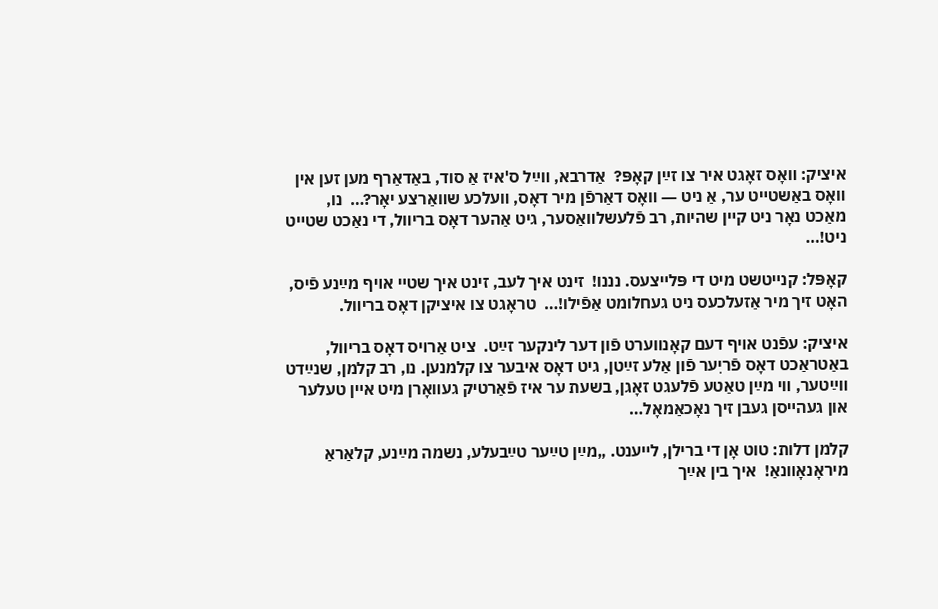איציק: װאָס זאָגט איר צו זײַן קאָפּ?  אַדרבא, װײַל ס'איז אַ סוד, באַדאַרף מען זען אין װאָס באַשטײט ער, אַ ניט ― װאָס דאַרפֿן מיר דאָס, װעלכע שװאַרצע יאָר?…  נו, מאַכט נאָר ניט קײן שהיות, רב פֿלעשלװאַסער, גיט אַהער דאָס בריװל, די נאַכט שטײט ניט!…

קאָפּל: קנײטשט מיט די פּלײצעס. נננו!  זינט איך לעב, זינט איך שטײ אױף מײַנע פֿיס, האָט זיך מיר אַזעלכעס ניט געחלומט אַפֿילו!…  טראָגט צו איציקן דאָס בריװל.

איציק: עפֿנט אױף דעם קאָנװערט פֿון דער לינקער זײַט.  ציט אַרױס דאָס בריװל, באַטראַכט דאָס פֿריִער פֿון אַלע זײַטן, גיט דאָס איבער צו קלמנען. נו, רב קלמן, שנײַדט װײַטער, װי מײַן טאַטע פֿלעגט זאָגן, בשעת ער איז פֿאַרטיק געװאָרן מיט אײן טעלער און געהײסן געבן זיך נאָכאַמאָל…

קלמן דלות: טוט אָן די ברילן, לײענט. „מײַן טײַער טײַבעלע, נשמה מײַנע, קלאַראַ מיראָנאָװנאַ!  איך בין אײַך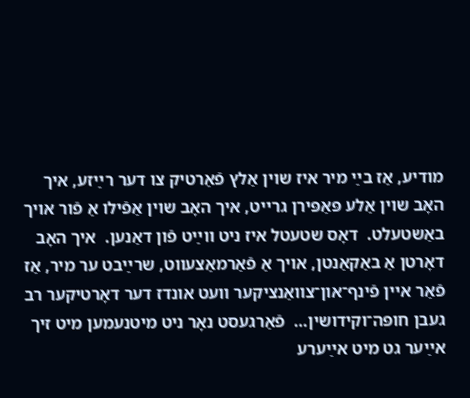מודיע, אַז בײַ מיר איז שױן אַלץ פֿאַרטיק צו דער רײַזע, איך האָב שױן אַלע פּאַפּירן גרײט, איך האָב שױן אַפֿילו אַ פֿור אױך באַשטעלט.  דאָס שטעטל איז ניט װײַט פֿון דאַנען.  איך האָב דאָרטן אַ באַקאַנטן, אױך אַ פֿאַרמאַצעװט, שרײַבט ער מיר, אַז פֿאַר אײן פֿינף־און־צװאַנציקער װעט אונדז דער דאָרטיקער רב געבן חופּה־וקידושין…  פֿאַרגעסט נאָר ניט מיטנעמען מיט זיך אײַער גט מיט אײַערע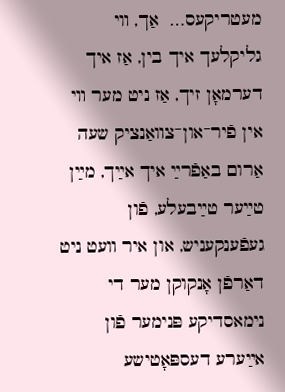מעטריקעס…  אַך, װי גליקלעך איך בין, אַז איך דערמאָן זיך, אַז ניט מער װי אין פֿיר־און־צװאַנציק שעה אַרום באַפֿרײַ איך אײַך, מײַן טײַער טײַבעלע, פֿון געפֿענקעניש, און איר װעט ניט דאַרפֿן אָנקוקן מער די נימאסדיקע פּנימער פֿון אײַערע דעספּאָטישע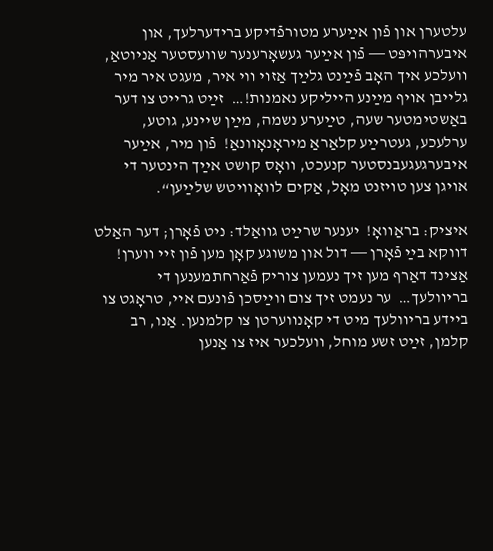עלטערן און פֿון אײַערע מטורפֿדיקע ברידערלעך, און איבערהױפּט ― פֿון אײַער געשאָרענער שװעסטער אַניוטאַ, װעלכע איך האָב פֿײַנט גלײַך אַזױ װי איר, מעגט איר מיר גלײבן אױף מײַנע הײליקע נאמנות!…  זײַט גרײט צו דער באַשטימטער שעה, טײַערע נשמה, מײַן שײנע, גוטע, ערלעכע, געטרײַע קלאַראַ מיראָנאָװנאַ!  פֿון מיר, אײַער איבערגעגעבנסטער קנעכט, װאָס קושט אײַך הינטער די אױגן צען טױזנט מאָל, אַקים לװאָװיטש שלײַען“.

איציק: בראַװאָ!  יענער שרײַט גװאַלד: ניט פֿאָרן; דער האַלט דװקא בײַ פֿאָרן ― דול און משוגע קאָן מען פֿון זײ װערן!  אַצינד דאַרף מען זיך נעמען צוריק פֿאַרחתמענען די בריװלעך…  ער נעמט זיך צום װײַסכן פֿונעם אײ, טראָגט צו בײדע בריװלעך מיט די קאָנװערטן צו קלמנען. אַנו, רב קלמן, זײַט זשע מוחל, װעלכער איז צו אַנען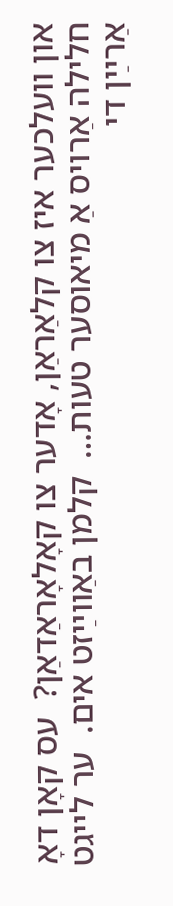און װעלכער איז צו קלאַראַן, אָדער צו קאָלאָראַדאַן?  עס קאָן דאָ חלילה אַרױס אַ מיאוסער טעות…  קלמן באַװײַזט אים.  ער לײגט אַרײַן די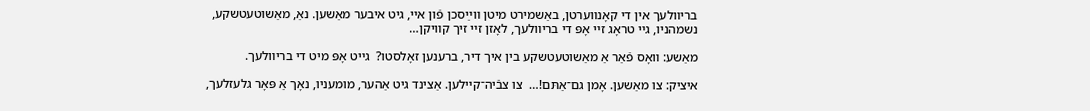בריװלעך אין די קאָנװערטן, באַשמירט מיטן װײַסכן פֿון אײ, גיט איבער מאַשען. נאַ, מאַשוטעטשקע, נשמהניו, גײ טראָג זײ אָפּ די בריװלעך, לאָזן זײ זיך קװיקן…

מאַשע: װאָס פֿאַר אַ מאַשוטעטשקע בין איך דיר, ברענען זאָלסטו?  גײט אָפּ מיט די בריװלעך.

איציק: צו מאַשען. אָמן גם־אַתּם!…  צו צבֿיה־קײלען. אַצינד גיט אַהער, מומעניו, נאָך אַ פּאָר גלעזלעך,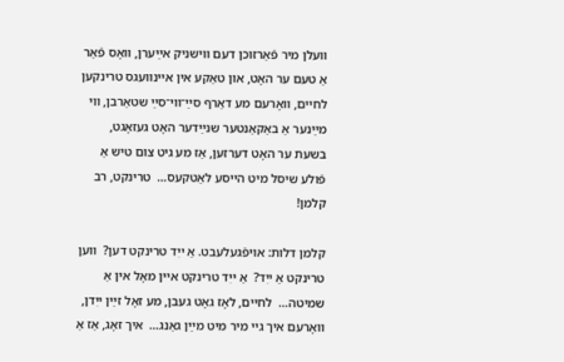װעלן מיר פֿאַרזוכן דעם װישניק אײַערן, װאָס פֿאַר אַ טעם ער האָט, און טאַקע אין אײנװעגס טרינקען לחײם, װאָרעם מע דאַרף סײַ־װי־סײַ שטאַרבן, װי מײַנער אַ באַקאַנטער שנײַדער האָט געזאָגט, בשעת ער האָט דערזען, אַז מע גיט צום טיש אַ פֿולע שיסל מיט הײסע לאַטקעס…  טרינקט, רב קלמן!

קלמן דלות: אױפֿגעלעבט. אַ ייִד טרינקט דען?  װען טרינקט אַ ייִד?  אַ ייִד טרינקט אײן מאָל אין אַ שמיטה…  לחײם, לאָז גאָט געבן, מע זאָל זײַן ייִדן, װאָרעם איך גײ מיר מיט מײַן גאַנג…  איך זאָג, אַז אַ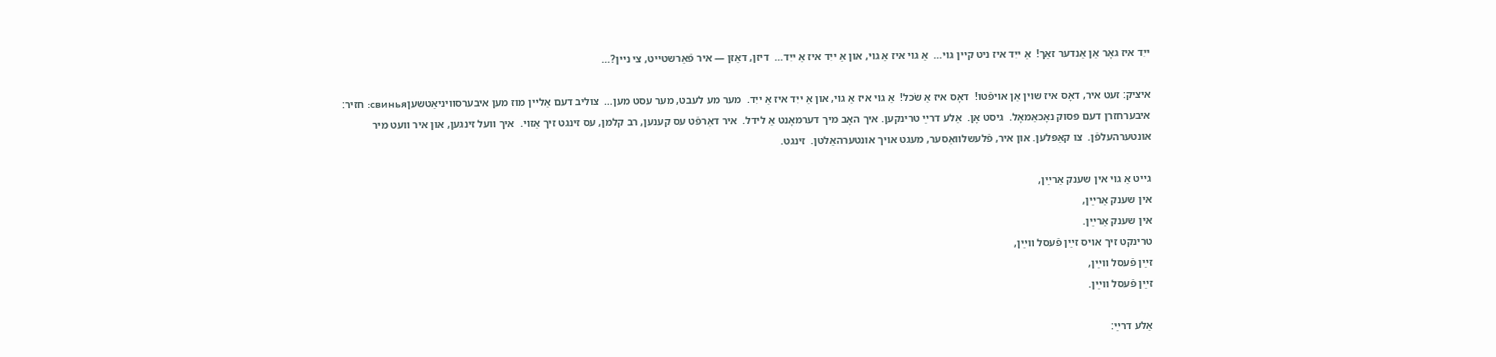ייִד איז גאָר אַן אַנדער זאַך!  אַ ייִד איז ניט קײן גױ…  אַ גױ איז אַ גױ, און אַ ייִד איז אַ ייִד…  דיזן, דאַזן ― איר פֿאַרשטײט, צי נײן?…

איציק: זעט איר, דאָס איז שױן אַן אױפֿטו!  דאָס איז אַ שׂכל!  אַ גױ איז אַ גױ, און אַ ייִד איז אַ ייִד.  מער מע לעבט, מער עסט מען…  צוליב דעם אַלײן מוז מען איבערסװיניאַטשעןсвинья: חזיר: איבערחזרן דעם פּסוק נאָכאַמאָל.  גיסט אָן.  אַלע דרײַ טרינקען. איך האָב מיך דערמאָנט אַ לידל.  איר דאַרפֿט עס קענען, רב קלמן, עס זינגט זיך אַזױ.  איך װעל זינגען, און איר װעט מיר אונטערהעלפֿן.  צו קאַפּלען. און איר, פֿלעשלװאַסער, מעגט אױך אונטערהאַלטן.  זינגט.

גײט אַ גױ אין שענק אַרײַן,
אין שענק אַרײַן,
אין שענק אַרײַן.
טרינקט זיך אױס זײַן פֿעסל װײַן,
זײַן פֿעסל װײַן,
זײַן פֿעסל װײַן.

אַלע דרײַ: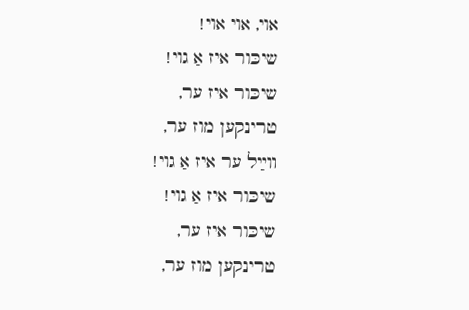אױ, אױ אױ!
שיכּור איז אַ גױ!
שיכּור איז ער,
טרינקען מוז ער,
װײַל ער איז אַ גױ!
שיכּור איז אַ גױ!
שיכּור איז ער,
טרינקען מוז ער,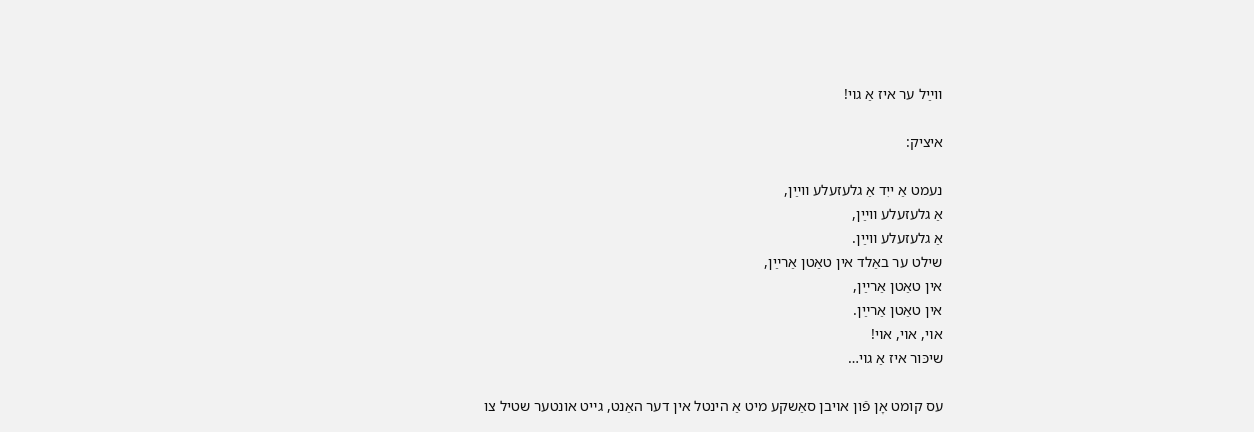װײַל ער איז אַ גױ!

איציק:

נעמט אַ ייִד אַ גלעזעלע װײַן,
אַ גלעזעלע װײַן,
אַ גלעזעלע װײַן.
שילט ער באַלד אין טאַטן אַרײַן,
אין טאַטן אַרײַן,
אין טאַטן אַרײַן.
אױ, אױ, אױ!
שיכּור איז אַ גױ…

עס קומט אָן פֿון אױבן סאַשקע מיט אַ הינטל אין דער האַנט, גײט אונטער שטיל צו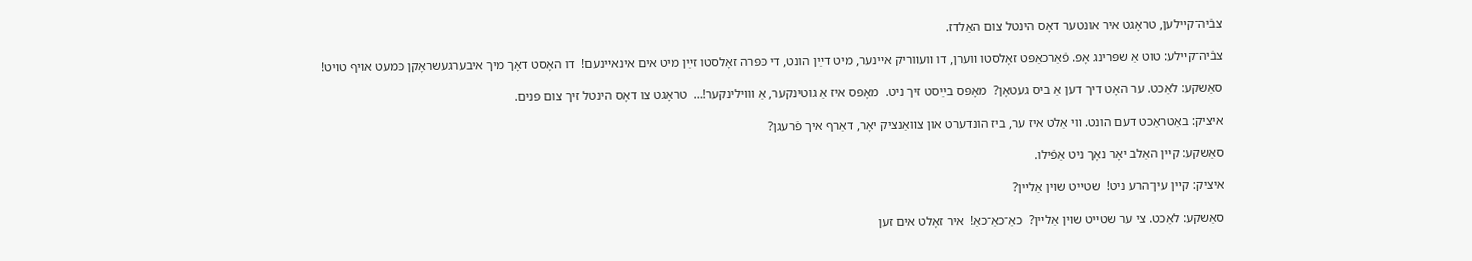צבֿיה־קײלען, טראָגט איר אונטער דאָס הינטל צום האַלדז.

צבֿיה־קײלע: טוט אַ שפּרינג אָפּ. פֿאַרכאַפּט זאָלסטו װערן, דו װעװריק אײנער, מיט דײַן הונט, די כּפּרה זאָלסטו זײַן מיט אים אינאײנעם!  דו האָסט דאָך מיך איבערגעשראָקן כּמעט אױף טױט!

סאַשקע: לאַכט. ער האָט דיך דען אַ ביס געטאָן?  מאָפּס בײַסט זיך ניט.  מאָפּס איז אַ גוטינקער, אַ װױלינקער!…  טראָגט צו דאָס הינטל זיך צום פּנים.

איציק: באַטראַכט דעם הונט. װי אַלט איז ער, ביז הונדערט און צװאַנציק יאָר, דאַרף איך פֿרעגן?

סאַשקע: קײן האַלב יאָר נאָך ניט אַפֿילו.

איציק: קײן עין־הרע ניט!  שטײט שױן אַלײן?

סאַשקע: לאַכט. צי ער שטײט שױן אַלײן?  כאַ־כאַ־כאַ!  איר זאָלט אים זען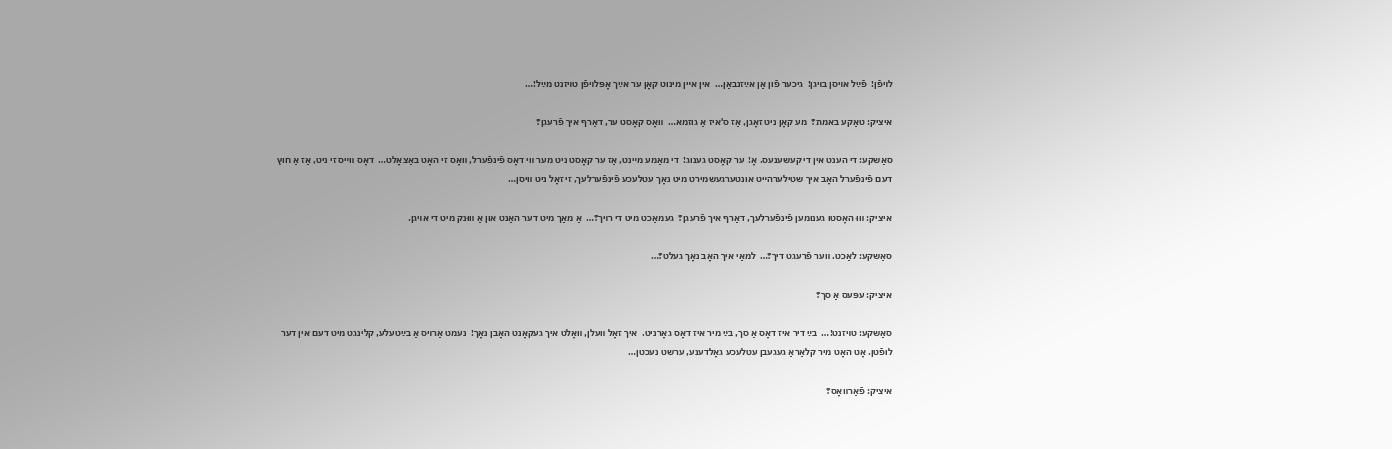לױפֿן!  פֿײַל אױסן בױגן!  גיכער פֿון אַן אײַזנבאַן…  אין אײן מינוט קאָן ער אײַך אָפּלױפֿן טױזנט מײַל!…

איציק: טאַקע באמת?  מע קאָן ניט זאָגן, אַז ס'איז אַ גוזמא…  װאָס קאָסט ער, דאַרף איך פֿרעגן?

סאַשקע: די הענט אין די קעשענעס. אָ!  ער קאָסט גענוג!  די מאַמע מײנט, אַז ער קאָסט ניט מער װי דאָס פֿינפֿערל, װאָס זי האָט באַצאָלט…  דאָס װײס זי ניט, אַז אַ חוץ דעם פֿינפֿערל האָב איך שטילערהײט אונטערגעשמירט מיט נאָך עטלעכע פֿינפֿערלעך, זי זאָל ניט װיסן…

איציק: װוּ האָסטו גענומען פֿינפֿערלעך, דאַרף איך פֿרעגן?  געמאַכט מיט די רױך?…  אַ מאַך מיט דער האַנט און אַ װוּנק מיט די אױגן.

סאַשקע: לאַכט. װער פֿרעגט דיך?…  למאַי איך האָב נאָך געלט?…

איציק: עפּעס אַ סך?

סאַשקע: טױזנט!…  בײַ דיר איז דאָס אַ סך, בײַ מיר איז דאָס גאָרניט.  איך זאָל װעלן, װאָלט איך געקאָנט האָבן נאָך!  נעמט אַרױס אַ בײַטעלע, קלינגט מיט דעם אין דער לופֿטן. אָט האָט מיר קלאַראַ געגעבן עטלעכע גאָלדענע, ערשט נעכטן…

איציק: פֿאַרװאָס?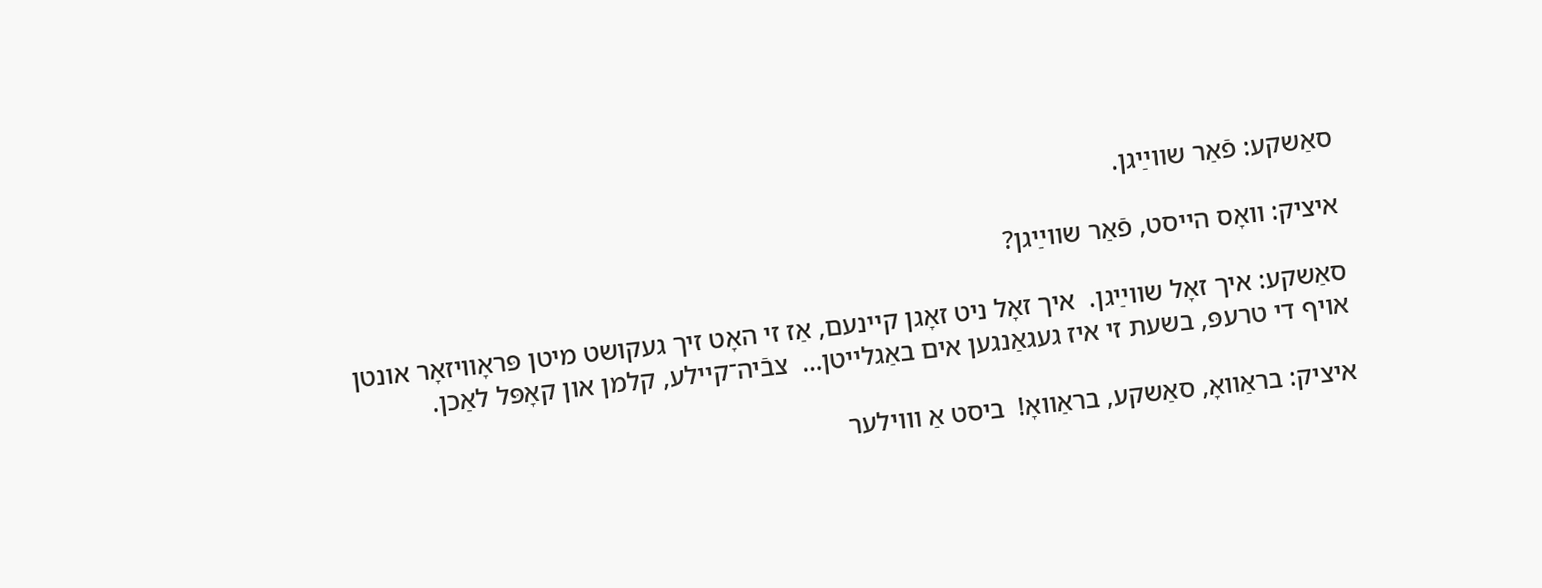סאַשקע: פֿאַר שװײַגן.

איציק: װאָס הײסט, פֿאַר שװײַגן?

סאַשקע: איך זאָל שװײַגן.  איך זאָל ניט זאָגן קײנעם, אַז זי האָט זיך געקושט מיטן פּראָװיזאָר אונטן אױף די טרעפּ, בשעת זי איז געגאַנגען אים באַגלײטן…  צבֿיה־קײלע, קלמן און קאָפּל לאַכן.

איציק: בראַװאָ, סאַשקע, בראַװאָ!  ביסט אַ װױלער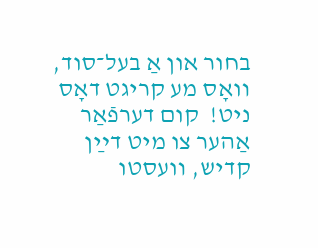בחור און אַ בעל־סוד, װאָס מע קריגט דאָס ניט!  קום דערפֿאַר אַהער צו מיט דײַן קדיש, װעסטו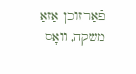פֿאַרזוכן אַזאַ משקה, װאָס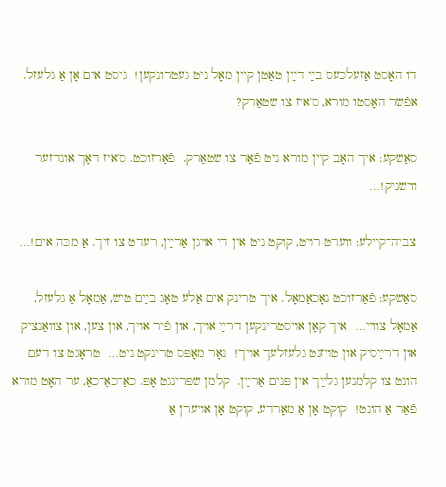דו האָסט אַזעלכעס בײַ דײַן טאַטן קײן מאָל ניט געטרונקען!  גיסט אים אָן אַ גלעזל. אפֿשר האָסטו מורא, ס'איז צו שטאַרק?

סאַשקע: איך האָב קײן מורא ניט פֿאַר צו שטאַרק.  פֿאַרזוכט. ס'איז דאָך אונדזער װישניק!…

צביה־קײלע: װערט רױט, קוקט ניט אין די אױגן אַרײַן, רעדט צו זיך. אַ מכּה אים!…

סאַשקע: פֿאַרזוכט נאָכאַמאָל. איך טרינק אים אַלע טאָג בײַם טיש, אַמאָל אַ גלעזל, אַמאָל צװײ…  איך קאָן אױסטרינקען דרײַ אױך, און פֿיר אױך, און צען, און צװאַנציק און דרײַסיק און טױזנט גלעזלעך אױך!  נאָר מאָפּס טרינקט ניט…  טראָגט צו דעם הונט צו קלמנען גלײַך אין פּנים אַרײַן.  קלמן שפּרינגט אָפּ. כאַ־כאַ־כאַ, ער האָט מורא פֿאַר אַ הונט!  קוקט אָן אַ מאָרדע, קוקט אָן אױערן אַ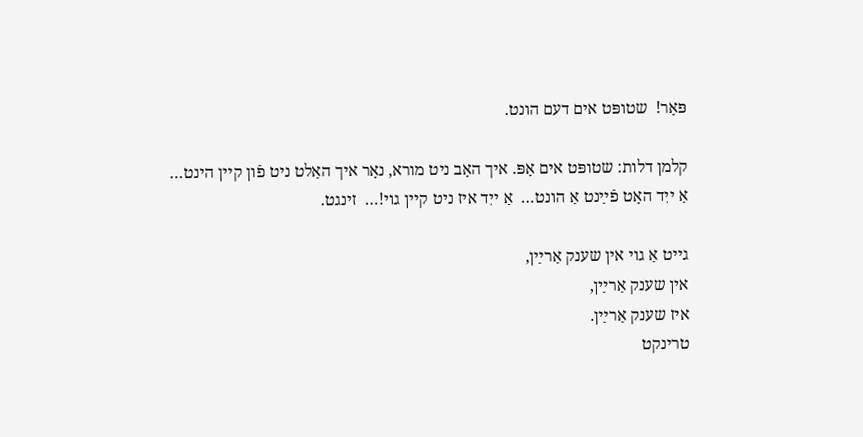פּאָר!  שטופּט אים דעם הונט.

קלמן דלות: שטופּט אים אָפּ. איך האָב ניט מורא, נאָר איך האַלט ניט פֿון קײן הינט…  אַ ייִד האָט פֿײַנט אַ הונט…  אַ ייִד איז ניט קײן גױ!…  זינגט.

גײט אַ גױ אין שענק אַרײַן,
אין שענק אַרײַן,
איז שענק אַרײַן.
טרינקט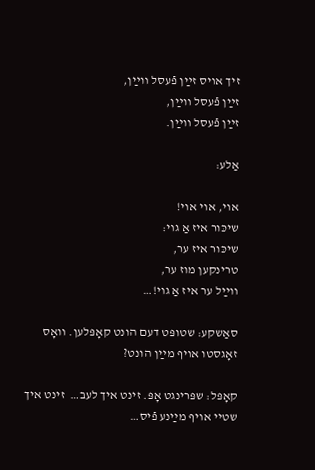זיך אױס זײַן פֿעסל װײַן,
זײַן פֿעסל װײַן,
זײַן פֿעסל װײַן.

אַלע:

אױ, אױ אױ!
שיכּור איז אַ גױ:
שיכּור איז ער,
טרינקען מוז ער,
װײַל ער איז אַ גױ!…

סאַשקע: שטופּט דעם הונט קאָפּלען. װאָס זאָגסטו אױף מײַן הונט?

קאָפּל: שפּרינגט אָפּ. זינט איך לעב…  זינט איך שטײ אױף מײַנע פֿיס…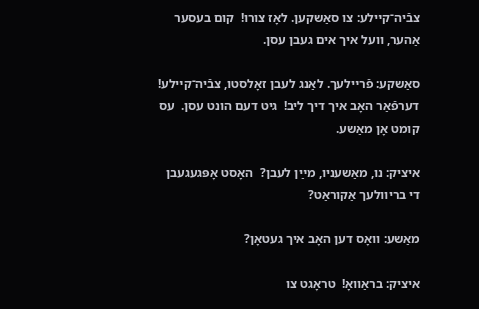צבֿיה־קײלע: צו סאַשקען. לאָז צורו!  קום בעסער אַהער, װעל איך אים געבן עסן.

סאַשקע: פֿרײלעך. לאַנג לעבן זאָלסטו, צבֿיה־קײלע!  דערפֿאַר האָב איך דיך ליב!  גיט דעם הונט עסן.  עס קומט אָן מאַשע.

איציק: נו, מאַשעניו, מײַן לעבן?  האָסט אָפּגעגעבן די בריװלעך אַקוראַט?

מאַשע: װאָס דען האָב איך געטאָן?

איציק: בראַװאָ!  טראָגט צו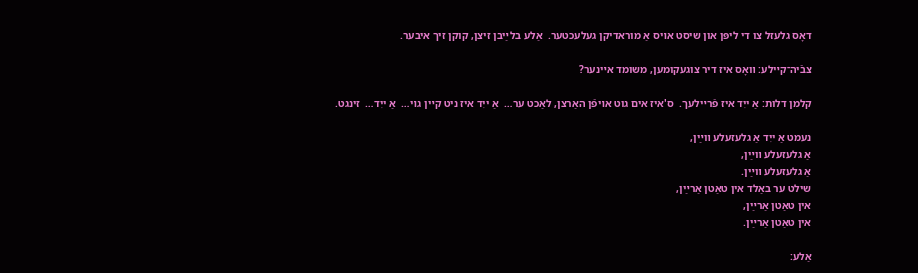דאָס גלעזל צו די ליפּן און שיסט אױס אַ מוראדיקן געלעכטער.  אַלע בלײַבן זיצן, קוקן זיך איבער.

צבֿיה־קײלע: װאָס איז דיר צוגעקומען, משומד אײנער?

קלמן דלות: אַ ייִד איז פֿרײלעך.  ס'איז אים גוט אױפֿן האַרצן, לאַכט ער…  אַ ייִד איז ניט קײן גױ…  אַ ייִד…  זינגט.

נעמט אַ ייִד אַ גלעזעלע װײַן,
אַ גלעזעלע װײַן,
אַ גלעזעלע װײַן.
שילט ער באַלד אין טאַטן אַרײַן,
אין טאַטן אַרײַן,
אין טאַטן אַרײַן.

אַלע: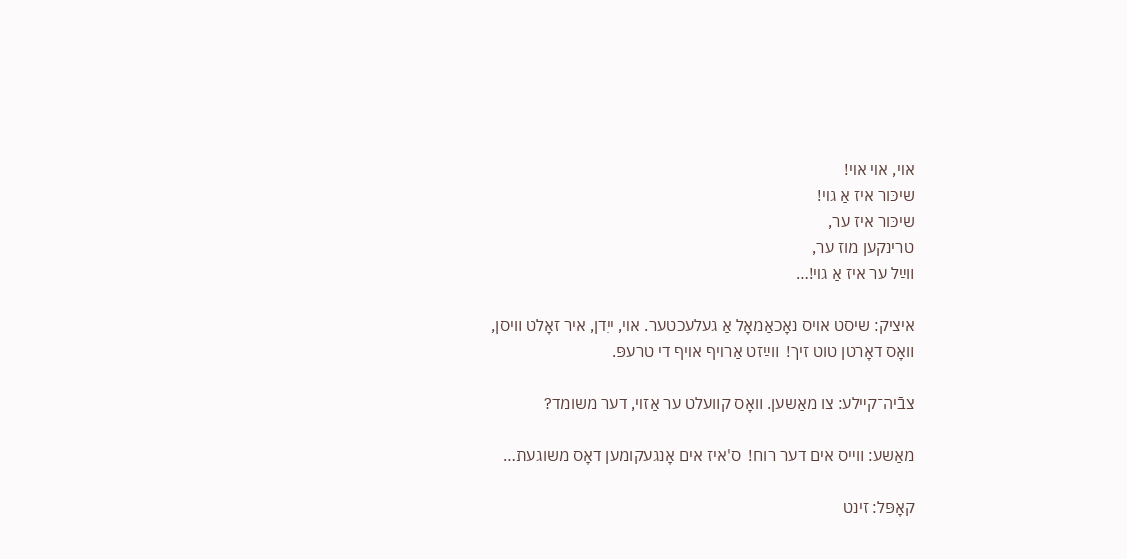אױ, אױ אױ!
שיכּור איז אַ גױ!
שיכּור איז ער,
טרינקען מוז ער,
װײַל ער איז אַ גױ!…

איציק: שיסט אױס נאָכאַמאָל אַ געלעכטער. אױ, ייִדן, איר זאָלט װיסן, װאָס דאָרטן טוט זיך!  װײַזט אַרױף אױף די טרעפּ.

צבֿיה־קײלע: צו מאַשען. װאָס קװעלט ער אַזױ, דער משומד?

מאַשע: װײס אים דער רוח!  ס'איז אים אָנגעקומען דאָס משוגעת…

קאָפּל: זינט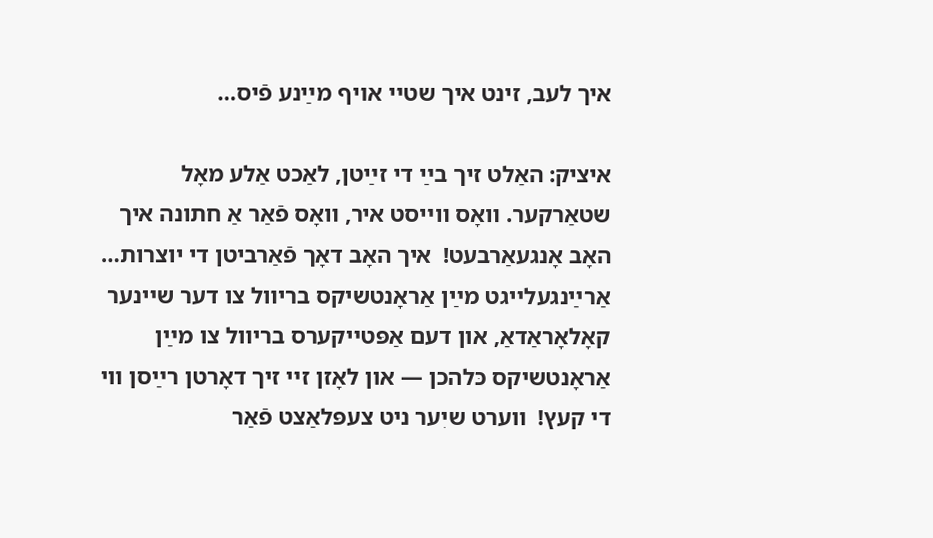איך לעב, זינט איך שטײ אױף מײַנע פֿיס…

איציק: האַלט זיך בײַ די זײַטן, לאַכט אַלע מאָל שטאַרקער. װאָס װײסט איר, װאָס פֿאַר אַ חתונה איך האָב אָנגעאַרבעט!  איך האָב דאָך פֿאַרביטן די יוצרות…  אַרײַנגעלײגט מײַן אַראָנטשיקס בריװל צו דער שײנער קאָלאָראַדאַ, און דעם אַפּטײקערס בריװל צו מײַן אַראָנטשיקס כּלהכן ― און לאָזן זײ זיך דאָרטן רײַסן װי די קעץ!  װערט שיִער ניט צעפּלאַצט פֿאַר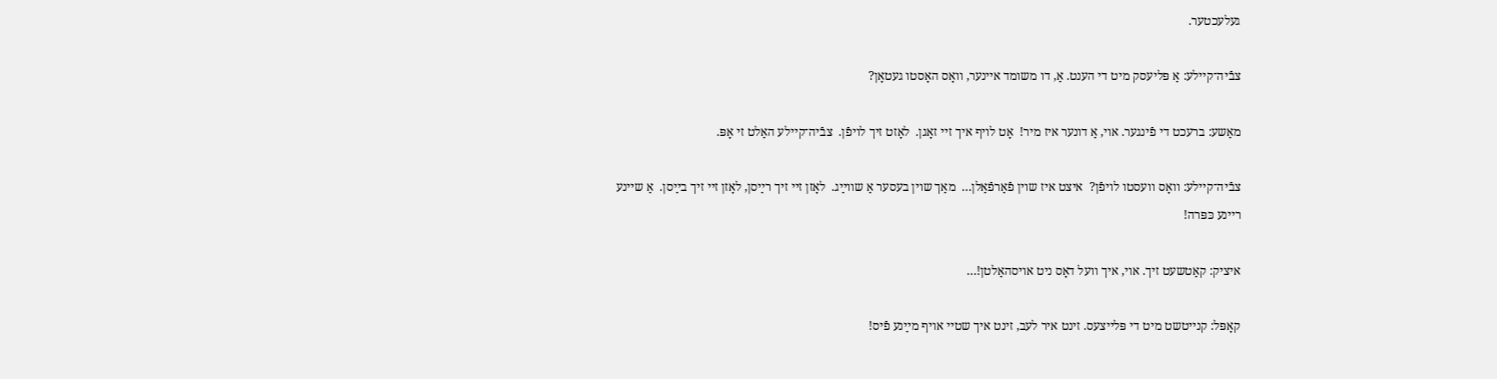געלעכטער.

צבֿיה־קײלע: אַ פּליעסק מיט די הענט. אַ, דו משומד אײנער, װאָס האָסטו געטאָן?

מאַשע: ברעכט די פֿינגער. אױ, אַ דונער איז מיר!  אָט לױף איך זײ זאָגן.  לאָזט זיך לױפֿן.  צבֿיה־קײלע האַלט זי אָפּ.

צבֿיה־קײלע: װאָס װעסטו לױפֿן?  איצט איז שױן פֿאַרפֿאַלן…  מאַך שױן בעסער אַ שװײַג.  לאָזן זײ זיך רײַסן, לאָזן זײ זיך בײַסן.  אַ שײנע רײנע כּפּרה!

איציק: קאַטשעט זיך. אױ, איך װעל דאָס ניט אױסהאַלטן!…

קאָפּל: קנײטשט מיט די פּלײצעס. זינט איר לעב, זינט איך שטײ אױף מײַנע פֿיס!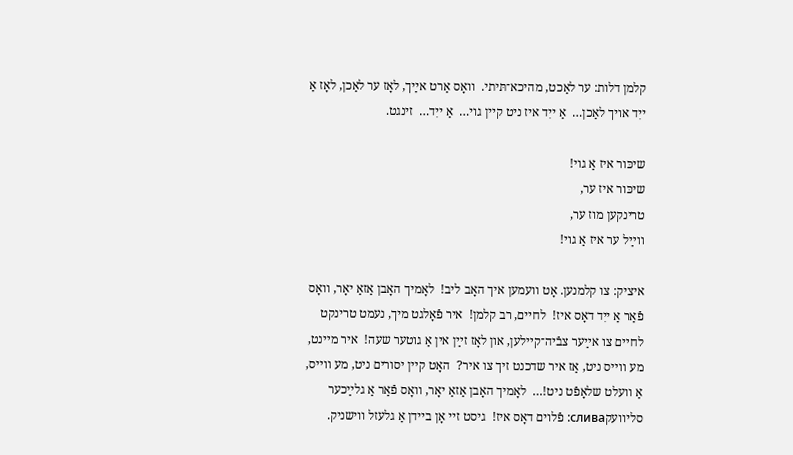קלמן דלות: ער לאַכט, מהיכא־תּיתי.  װאָס אַרט אײַך, לאָז ער לאַכן, לאָז אַ ייִד אױך לאַכן…  אַ ייִד איז ניט קײן גױ…  אַ ייִד…  זינגט.

שיכּור איז אַ גױ!
שיכּור איז ער,
טרינקען מוז ער,
װײַל ער איז אַ גױ!

איציק: צו קלמנען. אָט װעמען איך האָב ליב!  לאָמיך האָבן אַזאַ יאָר, װאָס פֿאַר אַ ייִד דאָס איז!  לחײם, רב קלמן!  איר פֿאָלגט מיך, נעמט טרינקט לחײם צו אײַער צבֿיה־קײלען, און לאָז זײַן אין אַ גוטער שעה!  איר מײנט, מע װײס ניט, אַז איר שדכנט זיך צו איר?  האָט קײן יסורים ניט, מע װײס, אַ װעלט שלאָפֿט ניט!…  לאָמיך האָבן אַזאַ יאָר, װאָס פֿאַר אַ גלײַכער סליװעקслива: פֿלױם דאָס איז!  גיסט זײ אָן בײדן אַ גלעזל װישניק.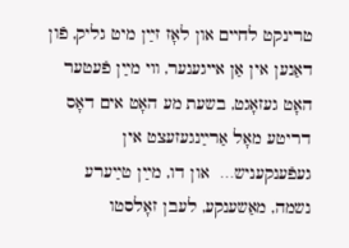טרינקט לחײם און לאָז זײַן מיט גליק, פֿון דאַנען אין אַן אײגענער, װי מײַן פֿעטער האָט געזאָגט, בשעת מע האָט אים דאָס דריטע מאָל אַרײַנגעזעצט אין געפֿענקעניש…  און דו, מײַן טײַערע נשמה, מאַשענקע, לעבן זאָלסטו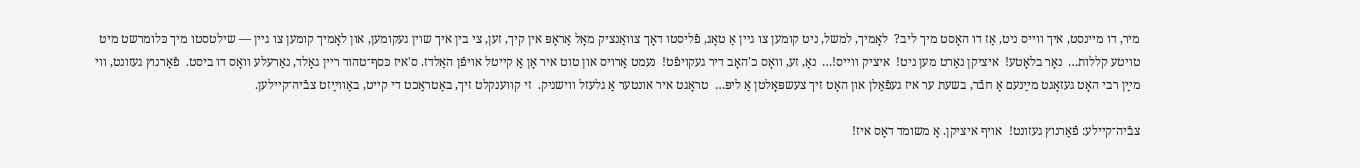מיר, דו מײנסט, איך װײס ניט, אַז דו האָסט מיך ליב?  לאָמיך, למשל, ניט קומען צו גײן אַ טאָג, פֿליסטו דאָך צװאַנציק מאָל אַראָפּ אין קיך, זען, צי בין איך שױן געקומען, און לאָמיך קומען צו גײן ― שילטסטו מיך כּלומרשט מיט טױטע קללות…  נאָר בלאָטע!  איציקן נאַרט מען ניט!  איציק װײס!…  נאַ, זע, װאָס כ'האָב דיר געקױפֿט!  נעמט אַרױס און טוט איר אָן אַ קײטל אױפֿן האַלדז. ס'איז כּסף־טהור רײן גאָלד, נאַרעלע װאָס דו ביסט.  פֿאַרנוץ געזונט, װי מײַן רבי האָט געזאָגט מײַנעם אַ חבֿר, בשעת ער איז געפֿאַלן און האָט זיך צעשפּאָלטן אַ ליפּ…  טראָגט איר אונטער אַ גלעזל װישניק.  זי קװענקלט זיך, באַטראַכט די קײט, באַװײַזט צבֿיה־קײלען.

צבֿיה־קײלע: פֿאַרנוץ געזונט!  אױף איציקן. אָ משומד דאָס איז!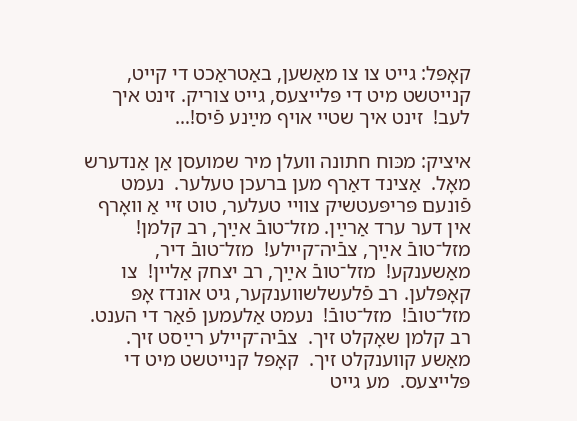קאָפּל: גײט צו צו מאַשען, באַטראַכט די קײט, קנײטשט מיט די פּלײצעס, גײט צוריק. זינט איך לעב!  זינט איך שטײ אױף מײַנע פֿיס!…

איציק: מכּוח חתונה װעלן מיר שמועסן אַן אַנדערש מאָל.  אַצינד דאַרף מען ברעכן טעלער.  נעמט פֿונעם פּריפּעטשיק צװײ טעלער, טוט זײ אַ װאָרף אין דער ערד אַרײַן. מזל־טובֿ אײַך, רב קלמן!  מזל־טובֿ אײַך, צבֿיה־קײלע!  מזל־טובֿ דיר, מאַשענקע!  מזל־טובֿ אײַך, רב יצחק אַלײן!  צו קאָפּלען. רב פֿלעשלשװענקער, גיט אונדז אָפּ מזל־טובֿ!  מזל־טובֿ!  נעמט אַלעמען פֿאַר די הענט.  רב קלמן שאָקלט זיך.  צבֿיה־קײלע רײַסט זיך.  מאַשע קװענקלט זיך.  קאָפּל קנײטשט מיט די פּלײצעס.  מע גײט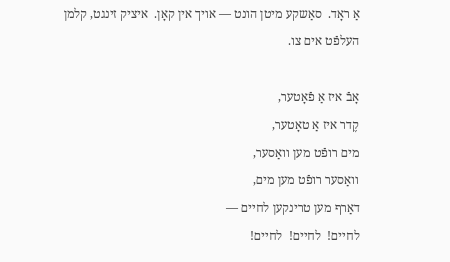אַ ראָד.  סאַשקע מיטן הונט ― אױך אין קאָן.  איציק זינגט, קלמן העלפֿט אים צו.

אָבֿ איז אַ פֿאָטער,
קֶדר איז אַ טאָטער,
מים רופֿט מען װאַסער,
װאַסער רופֿט מען מים,
דאַרף מען טרינקען לחײם ―
לחײם!  לחײם!  לחײם!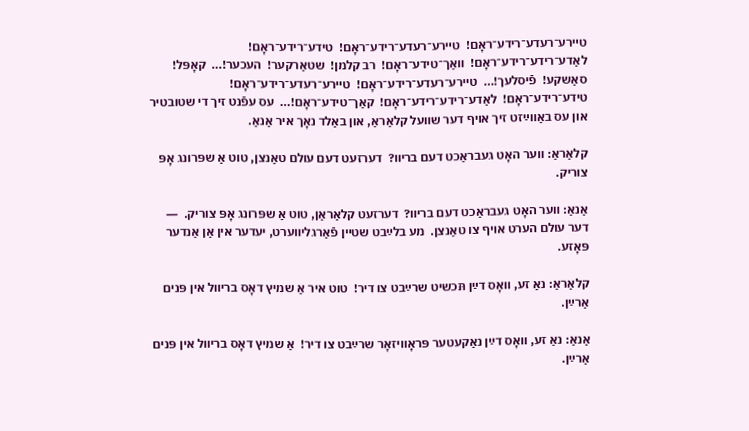טײרע־רעדע־רידע־ראָם!  טײרע־רעדע־רידע־ראָם!  טידע־רידע־ראָם!  לאַדע־רידע־רידע־ראָם!  װאַך־טידע־ראָם!  רב קלמן!  שטאַרקער!  העכער!…  קאָפּל!  סאַשקע!  פֿיסלעך!…  טײרע־רעדע־רידע־ראָם!  טײרע־רעדע־רידע־ראָם!  טידע־רידע־ראָם!  לאַדע־רידע־רידע־ראָם!  קאַך־טידע־ראָם!…  עס עפֿנט זיך די שטובטיר און עס באַװײַזט זיך אױף דער שװעל קלאַראַ, און באַלד נאָך איר אַנאַ.

קלאַראַ: װער האָט געבראַכט דעם בריװ?  דערזעט דעם עולם טאַנצן, טוט אַ שפּרונג אָפּ צוריק.

אַנאַ: װער האָט געבראַכט דעם בריװ?  דערזעט קלאַראַן, טוט אַ שפּרונג אָפּ צוריק.  ― דער עולם הערט אױף צו טאַנצן.  מע בלײַבט שטײן פֿאַרגליװערט, יעדער אין אַן אַנדער פּאָזע.

קלאַראַ: נאַ זע, װאָס דײַן תּכשיט שרײַבט צו דיר!  טוט איר אַ שמיץ דאָס בריװל אין פּנים אַרײַן.

אַנאַ: נאַ זע, װאָס דײַן נאַקעטער פּראָװיזאָר שרײַבט צו דיר!  אַ שמיץ דאָס בריװל אין פּנים אַרײַן.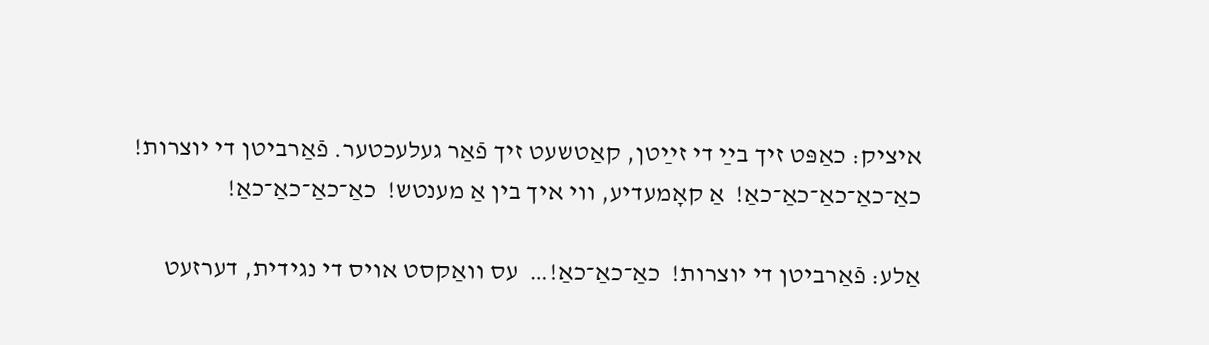איציק: כאַפּט זיך בײַ די זײַטן, קאַטשעט זיך פֿאַר געלעכטער. פֿאַרביטן די יוצרות!  כאַ־כאַ־כאַ־כאַ־כאַ!  אַ קאָמעדיע, װי איך בין אַ מענטש!  כאַ־כאַ־כאַ־כאַ!

אַלע: פֿאַרביטן די יוצרות!  כאַ־כאַ־כאַ!…  עס װאַקסט אױס די נגידית, דערזעט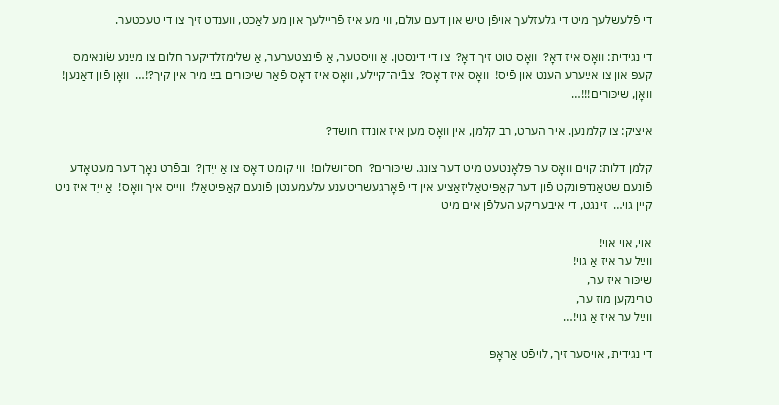די פֿלעשלעך מיט די גלעזלעך אױפֿן טיש און דעם עולם, װי מע איז פֿרײלעך און מע לאַכט, װענדט זיך צו די טעכטער.

די נגידית: װאָס איז דאָ?  װאָס טוט זיך דאָ?  צו די דינסטן. אַ װיסטער, אַ פֿינצטערער, אַ שלימזלדיקער חלום צו מײַנע שׂונאימס קעפּ און צו אײַערע הענט און פֿיס!  װאָס איז דאָס?  צבֿיה־קײלע, װאָס איז דאָס פֿאַר שיכּורים בײַ מיר אין קיך?!…  װאָן פֿון דאַנען!  װאָן, שיכּורים!!!…

איציק: צו קלמנען. איר הערט, רב קלמן, אין װאָס מען איז אונדז חושד?

קלמן דלות: קױם װאָס ער פּלאָנטעט מיט דער צונג. שיכּורים?  חס־ושלום!  װי קומט דאָס צו אַ ייִדן?  ובפֿרט נאָך דער מעטאָדע פֿונעם שטאַנדפּונקט פֿון דער קאַפּיטאַליזאַציע אין די פֿאָרגעשריטענע עלעמענטן פֿונעם קאַפּיטאַל!  װײס איך װאָס!  אַ ייִד איז ניט קײן גױ…  זינגט, די איבעריקע העלפֿן אים מיט

אױ, אױ אױ!
װײַל ער איז אַ גױ!
שיכּור איז ער,
טרינקען מוז ער,
װײַל ער איז אַ גױ!…

די נגידית, אױסער זיך, לױפֿט אַראָפּ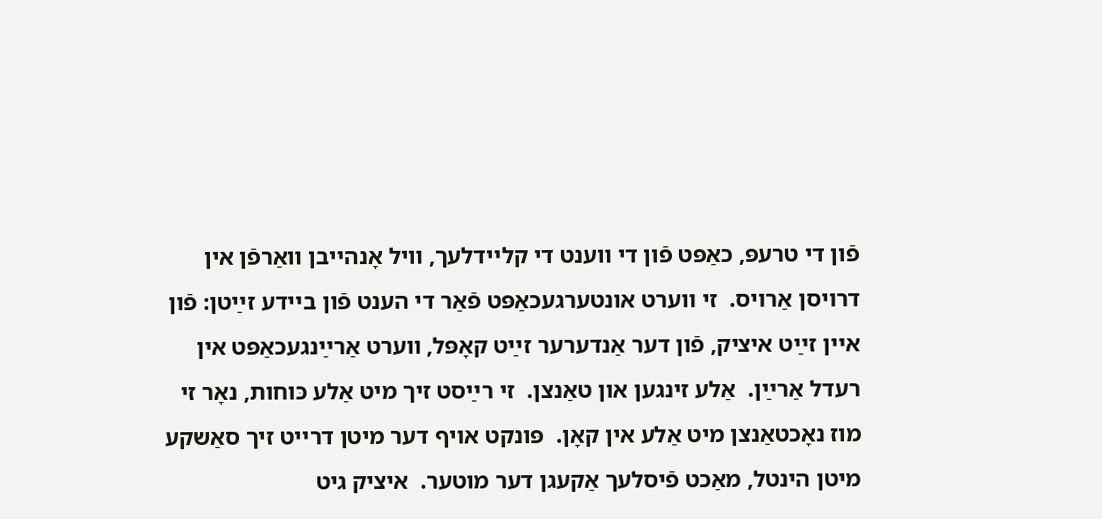פֿון די טרעפּ, כאַפּט פֿון די װענט די קלײדלעך, װיל אָנהײבן װאַרפֿן אין דרױסן אַרױס.  זי װערט אונטערגעכאַפּט פֿאַר די הענט פֿון בײדע זײַטן: פֿון אײן זײַט איציק, פֿון דער אַנדערער זײַט קאָפּל, װערט אַרײַנגעכאַפּט אין רעדל אַרײַן.  אַלע זינגען און טאַנצן.  זי רײַסט זיך מיט אַלע כּוחות, נאָר זי מוז נאָכטאַנצן מיט אַלע אין קאָן.  פּונקט אױף דער מיטן דרײט זיך סאַשקע מיטן הינטל, מאַכט פֿיסלעך אַקעגן דער מוטער.  איציק גיט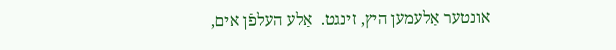אונטער אַלעמען היץ, זינגט.  אַלע העלפֿן אים,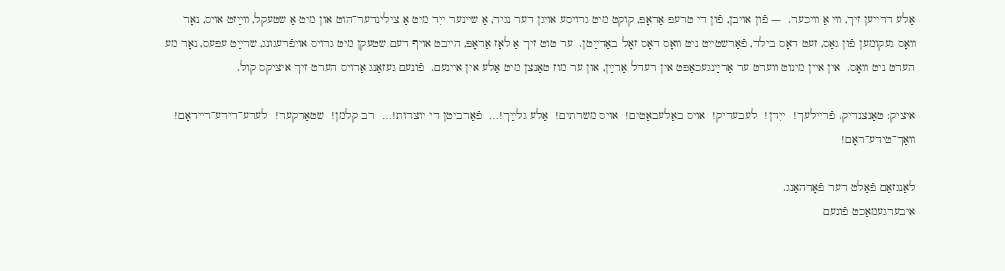אַלע דרײען זיך, װי אַ װיכער.  ― פֿון אױבן, פֿון די טרעפּ אַראָפּ, קוקט מיט גרױסע אױגן דער נגיד, אַ שײנער ייִד מיט אַ צילינדער־הוט און מיט אַ שטעקל, װײַזט אױס, נאָר װאָס געקומען פֿון גאַס, זעט דאָס בילד, פֿאַרשטײט ניט װאָס דאָס זאָל באַדײַטן.  ער טוט זיך אַ לאָז אַראָפּ, הײבט אױף דעם שטעקן מיט גרױס אױפֿרעגונג, שרײַט עפּעס, נאָר מע הערט ניט װאָס.  אין אײן מינוט װערט ער אַרײַנגעכאַפּט אין רעדל אַרײַן, און ער מוז טאַנצן מיט אַלע אין אײנעם.  פֿונעם געזאַנג אַרױס הערט זיך איציקס קול.

איציק: טאַנצנדיק. פֿרײלעך!  ייִדן!  לעבעדיק!  אױס באַלעבאַטים!  אױס משרתים!  אַלע גלײַך!…  פֿאַרביטן די יוצרות!…  רב קלמן!  שטאַרקער!  לעדע־רידע־רײדאָם!  װאַך־טידע־ראָם!

לאַנגזאַם פֿאַלט דער פֿאָרהאַנג.
איבערגעמאַכט פֿונעם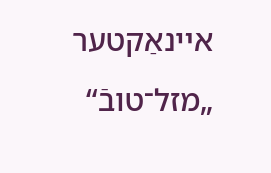אײנאַקטער „מזל־טובֿ“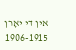אין די יאָרן 1906-1915